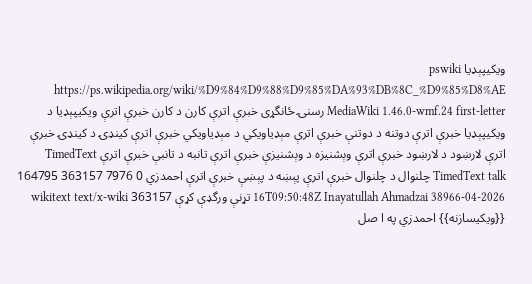ويکيپېډيا pswiki https://ps.wikipedia.org/wiki/%D9%84%D9%88%D9%85%DA%93%DB%8C_%D9%85%D8%AE MediaWiki 1.46.0-wmf.24 first-letter رسنۍ ځانگړی خبرې اترې کارن د کارن خبرې اترې ويکيپېډيا د ويکيپېډيا خبرې اترې دوتنه د دوتنې خبرې اترې مېډياويکي د مېډياويکي خبرې اترې کينډۍ د کينډۍ خبرې اترې لارښود د لارښود خبرې اترې وېشنيزه د وېشنيزې خبرې اترې تانبه د تانبې خبرې اترې TimedText TimedText talk چلنوال د چلنوال خبرې اترې پېښه د پېښې خبرې اترې احمدزي 0 7976 363157 164795 2026-04-16T09:50:48Z Inayatullah Ahmadzai 38966 تړنې ورگډې کړې 363157 wikitext text/x-wiki {{ويکيسازنه}} احمدزي په ا صل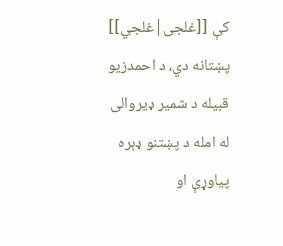کې [[غلجی|غلجي]] پښتانه دي، د احمدزیو قبیله د شمیر ډیروالی له امله د پښتنو ډېره پياوړې او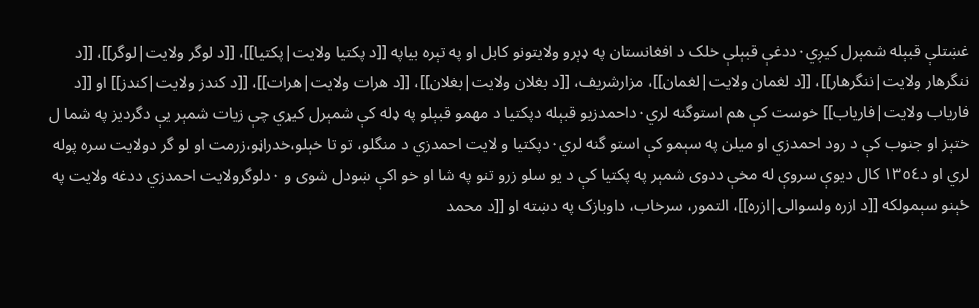غښتلې قبېله شمېرل کيږي٠ددغې قبېلې خلک د افغانستان په ډېرو ولايتونو كابل او په تېره بياپه [[د پکتيا ولايت|پکتيا]]، [[د لوگر ولايت|لوگر]]، [[د ننگرهار ولايت|ننگرهار]]، [[د لغمان ولايت|لغمان]]، مزارشريف، [[د بغلان ولايت|بغلان]]، [[د هرات ولايت|هرات]]، [[د کندز ولايت|کندز]] او [[د فارياب ولايت|فارياب]] خوست کې هم استوگنه لري٠داحمدزيو قبېله دپکتيا د مهمو قبېلو په ډله کې شمېرل کيړي چې زيات شمېر يې دگرديز په شما ل ختېز او جنوب کې د رود احمدزي او ميلن په سېمو کې استو گنه لري٠دپکتيا و لايت احمدزي د منگلو، تو تا خېلو،خدراڼو،زرمت او لو گر دولايت سره پوله لري او د١٣٥٤ کال ديوې سروې له مخې ددوی شمېر په پکتيا کې د يو سلو زرو تنو په شا او خو اکې ښودل شوی و ٠دلوگرولايت احمدزي ددغه ولايت په ځېنو سېمولکه [[د ازره ولسوالۍ|ازره]]، التمور، سرخاب، داوبازک په دښته او [[د محمد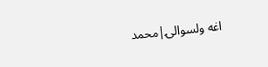اغه ولسوالۍ|محمد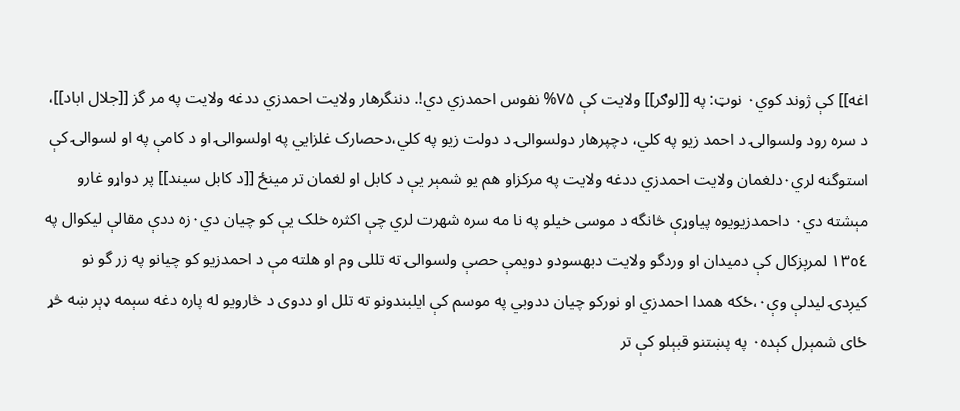اغه]] کې ژوند کوي٠ نوټ: په [[لوګر]] ولايت کې ۷۵% نفوس احمدزي دي!. دننگرهار ولايت احمدزي ددغه ولايت په مر گز [[جلال اباد]]، د سره رود ولسوالۍ د احمد زيو په کلي، دچپرهار دولسوالۍ د دولت زيو په کلي،دحصارک غلزايي په اولسوالۍ او د کامې په او لسوالۍ کې استوگنه لري٠دلغمان ولايت احمدزي ددغه ولايت په مرکزاو هم يو شمېر يې د کابل او لغمان تر مينځ [[د کابل سيند]] پر دواړو غارو مېشته دي٠ داحمدزيويوه پياوړې څانگه د موسی خيلو په نا مه سره شهرت لري چې اکثره خلک يې کو چيان دي٠زه ددې مقالې ليکوال په ١٣٥٤ لمرېزکال کې دميدان او وردگو ولايت دبهسودو دويمې حصې ولسوالۍ ته تللی وم او هلته مې د احمدزيو کو چيانو په زر گو نو کيږدۍ ليدلې وې٠،ځکه همدا احمدزي او نورکو چيان ددوبي په موسم کې ايلبندونو ته تلل او ددوی د څارويو له پاره دغه سېمه ډېر ښه څړ ځای شمېرل کېده٠ په پښتنو قبېلو کې تر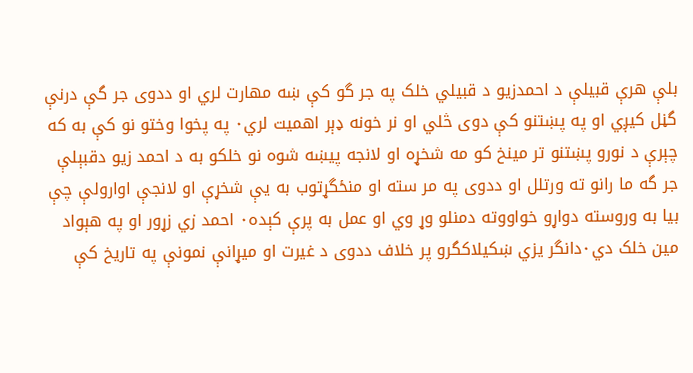بلې هرې قبيلې د احمدزيو د قبيلي خلک په جر گو کې ښه مهارت لري او ددوی جر گې درنې گڼل کيږي او په پښتنو کې دوی څلي او نر خونه ډېر اهميت لري٠ په پخوا وختو نو کې به که چېرې د نورو پښتنو تر مينخ کو مه شخړه او لانجه پيښه شوه نو خلکو به د احمد زيو دقبېلې جر گه ما رانو ته ورتلل او ددوی په مر سته او منځگړتوب به يې شخړې او لانجې اوارولې چې بيا به وروسته دواړو خواووته دمنلو وړ وي او عمل به پرې کېده٠ احمد زي زړور او په هېواد مين خلک دي٠دانگر يزي ښکيلاکگرو پر خلاف ددوی د غيرت او ميړانې نمونې په تاريخ کې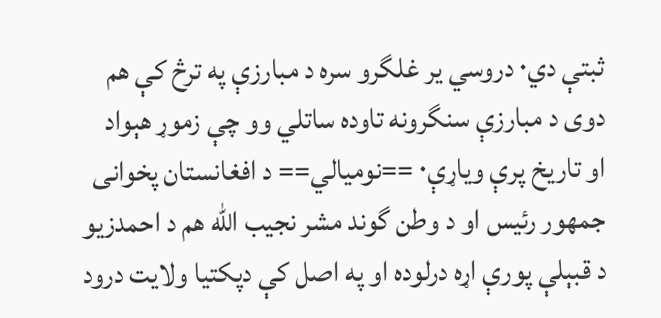ثبتې دي٠ دروسي ير غلگرو سره د مبارزې په ترڅ کې هم دوی د مبارزې سنگرونه تاوده ساتلي وو چې زموړ هېواد او تاريخ پرې وياړې٠ ==نوميالي== د افغانستان پخوانی جمهور رئيس او د وطن گوند مشر نجيب الله هم د احمدزيو د قبېلې پورې اړه درلوده او په اصل کې دپکتيا ولايت درود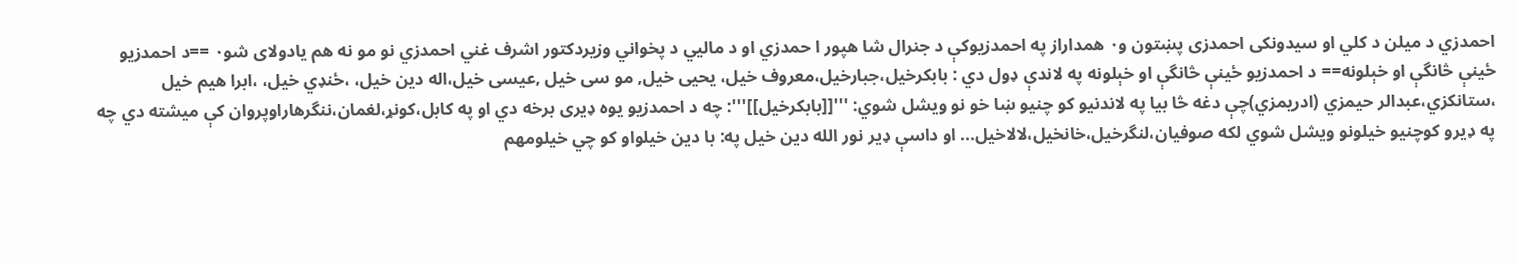احمدزي د ميلن د کلي او سيدونکی احمدزی پښتون و٠ همداراز په احمدزيوکې د جنرال شا هپور ا حمدزي او د ماليي د پخواني وزيردکتور اشرف غني احمدزي نو مو نه هم يادولای شو٠ ==د احمدزيو ځينې څانگې او خېلونه== د احمدزيو ځينې څانگې او خېلونه په لاندې ډول دي : بابکرخیل،جبارخيل،معروف خيل، يحيی خيل, مو سی خيل ,عيسی خيل،اله دين خيل، ،ځنډي خيل، ،ابرا هيم خيل ،ستانکزي،عبدالر حيمزي (ادريمزي)چې دغه څا بيا په لاندنيو کو چنيو ښا خو نو ويشل شوي: '''[[بابکرخیل]]''': چه د احمدزیو یوه ډیری برخه دي او په کابل،کونړ،لغمان،ننگرهاراوپروان کې میشته دي چه په ډیرو کوچنیو خیلونو ویشل شوي لکه صوفیان،لنگرخیل،خانخیل،لالاخیل... او داسې ډیر نور الله دين خيل په: با دين خيلواو کو چي خيلومهم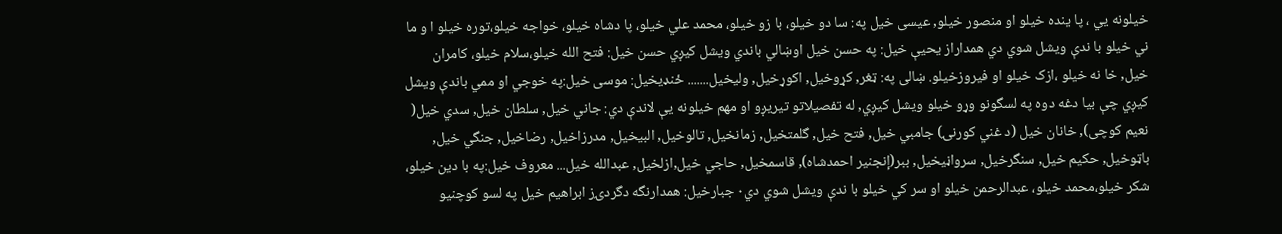خيلونه يي ، پا ينده خيلو او منصور خيلو, عيسی خيل په: سا دو خيلو، با زو خيلو، محمد علي خيلو، پا دشاه خيلو، خواجه خيلو،توره خيلو ا و ما ني خيلو با ندې ويشل شوي دي همداراز يحيې خيل: په حسن خيل اوښالي باندي ويشل کيږي حسن خيل: فتح الله خيلو،سلام خيلو، کامران خيل, خا نه خيلو ،ازک خيلو او فيروزخيلو. ښالى په: ټغر, كړوخيل, اكوړخيل, وليخيل....... ځنډيخيل: موسی خيل:په خوجي او ممي باندې ويشل كيږي چې بيا دغه دوه په لسگونو وړو خيلو ويشل كيږي, له تفصيلاتو تيريږو او مهم خيلونه يې لاندې دي: جاني خيل, سلطان خيل, سدي خيل( نعيم كوچى), خانان خيل (د غني كورنۍ) جامبي خيل, فتح خيل, گلمتخيل, زمانخيل, تالوخيل, البيخيل, مدرزاخيل, رضاخيل, جنگي خيل, باټوخيل, حكيم خيل, سنگرخيل, سرواڼيخيل, ببر(إنجنير احمدشاه), قاسمخيل, حاجي خيل,ازلخيل, عبدالله خيل... معروف خيل:په با دين خيلو، شکر خيلو،محمد خيلو، عبدالرحمن خيلو او سر کي خيلو با ندې ويشل شوي دي٠ جبارخيل: همدارنگه دگردۍز ابراهيم خيل په لسو کوچنيو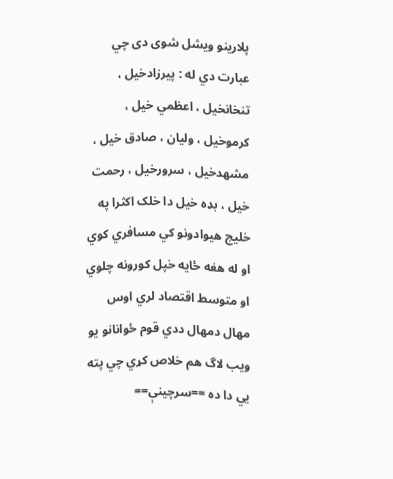پلارينو ويشل شوى دى چي عبارت دي له : پيرزادخيل ، تنخانخيل ، اعظمي خيل ، کرموخيل ، وليان ، صادق خيل ، مشهدخيل ، سرورخيل ، رحمت خيل ، بډه خيل دا خلک اکثرا په خليج هيوادونو کي مسافري کوي او له هغه ځايه خپل کورونه چلوي او متوسط اقتصاد لري اوس مهال دمهال ددي قوم ځوانانو يو ويب لاگ هم خلاص کړي چي پته يي دا ده ==سرچينې==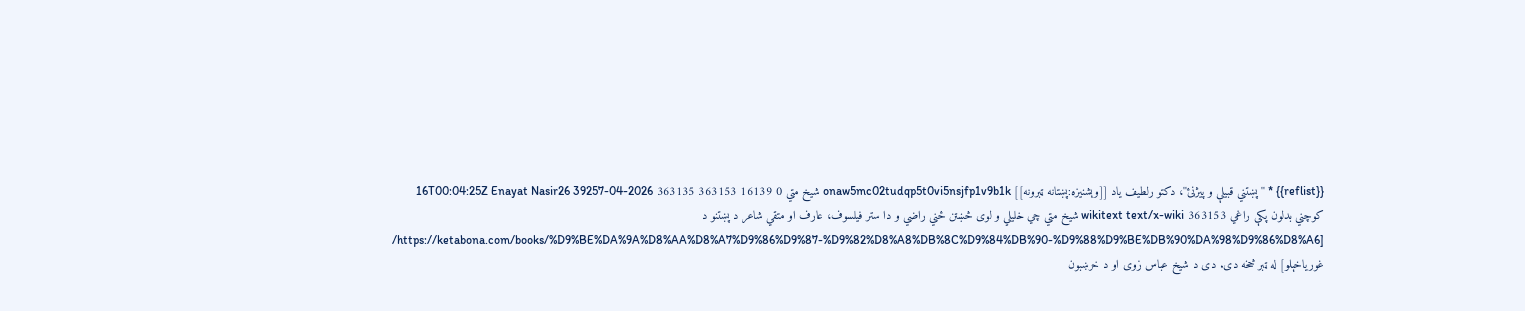{{reflist}} * ''پښتني قبيلې و پيژنئ''، دکتو رلطيف ياد [[وېشنيزه:پښتانه ټبرونه]] onaw5mc02tudqp5t0vi5nsjfp1v9b1k شيخ متي 0 16139 363153 363135 2026-04-16T00:04:25Z Enayat Nasir26 39257 کوچني بدلون پکې راغي 363153 wikitext text/x-wiki شيخ متي چي خليلي و لوى څښتن ځني راضي و دا ستر فیلسوف، عارف او متقي شاعر د پښتنو د [https://ketabona.com/books/%D9%BE%DA%9A%D8%AA%D8%A7%D9%86%D9%87-%D9%82%D8%A8%DB%8C%D9%84%DB%90-%D9%88%D9%BE%DB%90%DA%98%D9%86%D8%A6/ غوریاخېلو] له ټبر څخه دی. دی د شیخ عباس زوی او د خرښبون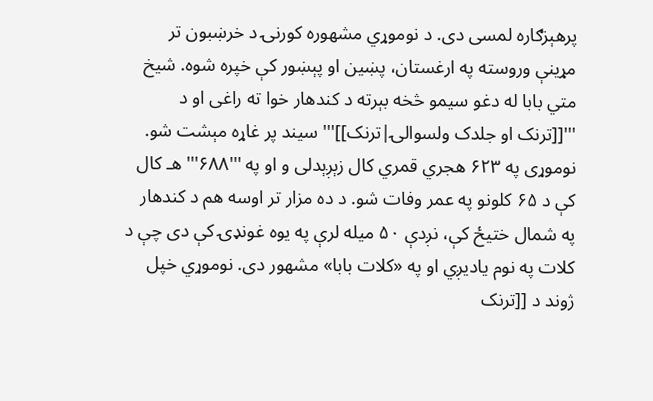پرهېزګاره لمسی دی. د نوموړي مشهوره کورنۍ د خرښبون تر مړینې وروسته په ارغستان، پښین او پېښور کې خپره شوه. شیخ متي بابا له دغو سیمو څخه بېرته د کندهار خوا ته راغی او د '''[[ترنک او جلدک ولسوالۍ|ترنک]]''' سیند پر غاړه مېشت شو. نوموړی په ۶۲۳ هجري قمري کال زېږېدلی و او په '''۶۸۸''' هـ کال کې د ۶۵ کلونو په عمر وفات شو. د ده مزار تر اوسه هم د کندهار په شمال ختیځ کې، نږدې ۵۰ میله لرې په یوه غونډۍ کې دی چې د کلات په نوم یادیږي او په «کلات بابا» مشهور دی. نوموړي خپل ژوند د [[ترنک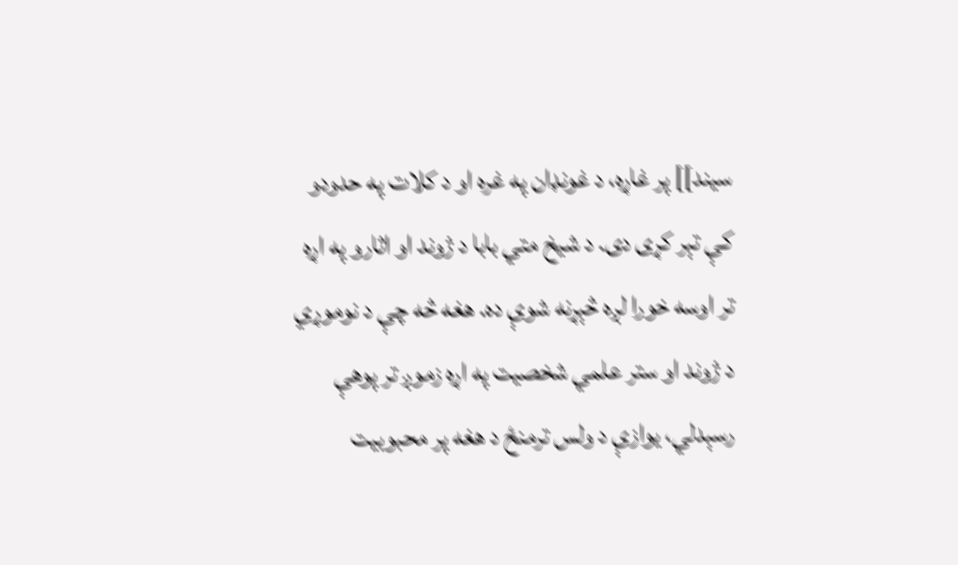سیند]] پر غاړه، د غونډان په غره او د کلات په حدودو کې تېر کړی دی. د شیخ متي بابا د ژوند او اثارو په اړه تر اوسه خورا لږه څېړنه شوې ده. هغه څه چې د نوموړي د ژوند او ستر علمي شخصیت په اړه زموږ تر پوهې رسېدلي، یوازې د ولس ترمنځ د هغه پر محبوبیت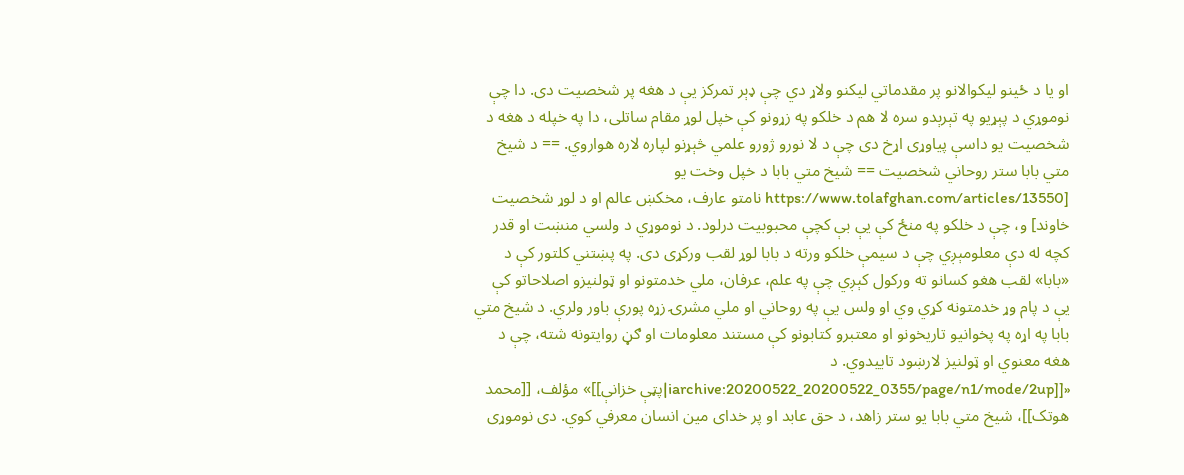او یا د ځینو لیکوالانو پر مقدماتي لیکنو ولاړ دي چې ډېر تمرکز یې د هغه پر شخصیت دی. دا چې نوموړي د پېړیو په تېرېدو سره لا هم د خلکو په زړونو کې خپل لوړ مقام ساتلی، دا په خپله د هغه د شخصیت یو داسې پیاوړی اړخ دی چې د لا نورو ژورو علمي څېړنو لپاره لاره هواروي. == د شیخ متي بابا ستر روحاني شخصیت == شیخ متي بابا د خپل وخت یو [https://www.tolafghan.com/articles/13550 نامتو عارف، مخکښ عالم او د لوړ شخصیت خاوند] و، چې د خلکو په منځ کې یې بې کچې محبوبیت درلود. د نوموړي د ولسي منښت او قدر کچه له دې معلومېږي چې د سیمې خلکو ورته د بابا لوړ لقب ورکړی دی. په پښتني کلتور کې د «بابا» لقب هغو کسانو ته ورکول کېږي چې په علم، عرفان، ملي خدمتونو او ټولنیزو اصلاحاتو کې یې د پام وړ خدمتونه کړي وي او ولس یې په روحاني او ملي مشرۍ زړه پورې باور ولري. د شیخ متي بابا په اړه په پخوانیو تاریخونو او معتبرو کتابونو کې مستند معلومات او ګڼ روایتونه شته، چې د هغه معنوي او ټولنیز لارښود تاییدوي. د «[[iarchive:20200522_20200522_0355/page/n1/mode/2up|پټې خزانې]]» مؤلف، [[محمد هوتک]]، شیخ متي بابا یو ستر زاهد، د حق عابد او پر خدای مین انسان معرفي کوي. دی نوموړی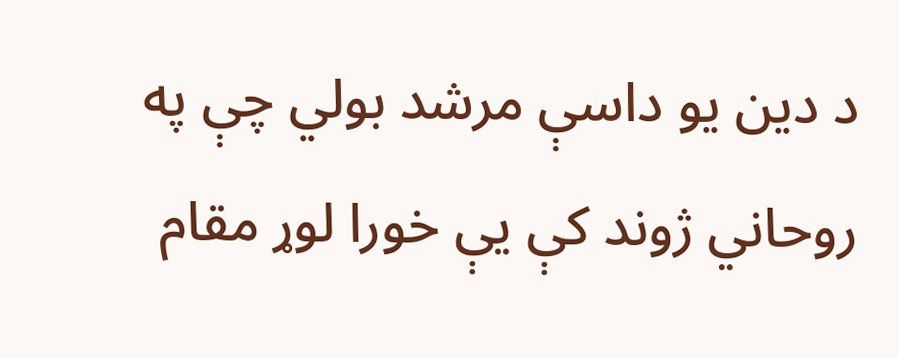د دین یو داسې مرشد بولي چې په روحاني ژوند کې یې خورا لوړ مقام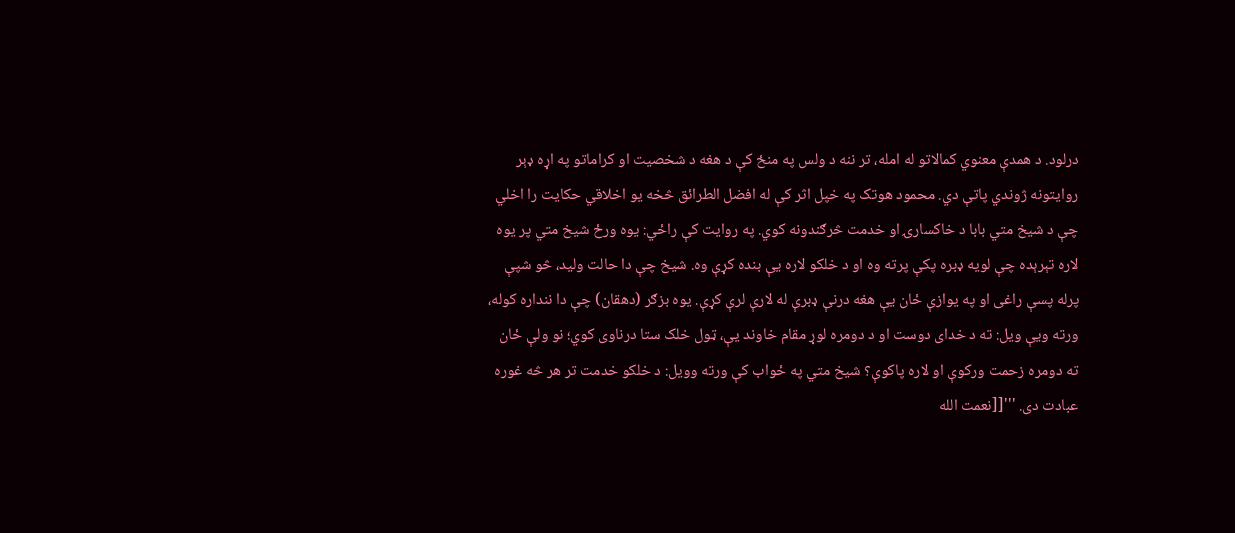درلود. د همدې معنوي کمالاتو له امله، تر ننه د ولس په منځ کې د هغه د شخصیت او کراماتو په اړه ډېر روایتونه ژوندي پاتې دي. محمود هوتک په خپل اثر کې له افضل الطرائق څخه یو اخلاقي حکایت را اخلي چې د شیخ متي بابا د خاکسارۍ او خدمت څرګندونه کوي. په روایت کې راځي: یوه ورځ شیخ متي پر یوه لاره تېرېده چې لویه ډبره پکې پرته وه او د خلکو لاره یې بنده کړې وه. شیخ چې دا حالت ولید، څو شپې پرله پسې راغی او په یوازې ځان یې هغه درنې ډبرې له لارې لرې کړې. یوه بزګر (دهقان) چې دا ننداره کوله، ورته ویې ویل: ته د خدای دوست او د دومره لوړ مقام خاوند یې، ټول خلک ستا درناوی کوي؛ نو ولې ځان ته دومره زحمت ورکوې او لاره پاکوې؟ شیخ متي په ځواب کې ورته وویل: د خلکو خدمت تر هر څه غوره عبادت دی. '''[[نعمت الله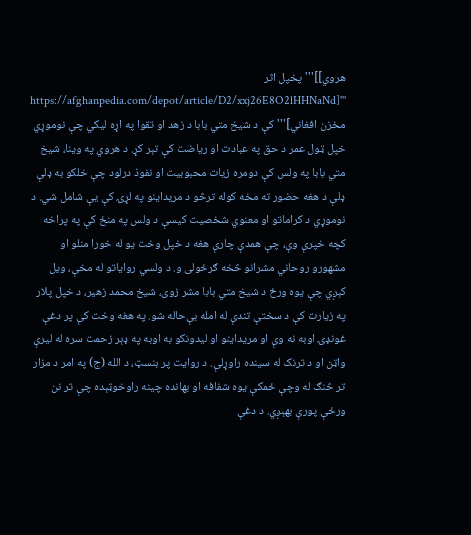هروي]]''' پخپل اثر '''[https://afghanpedia.com/depot/article/D2/xxj26E8O2lHHNaNd مخزن افغاني]''' کې د شیخ متي بابا د زهد او تقوا په اړه ليکي چې نوموړي خپل ټول عمر د حق په عبادت او ریاضت کې تېر کړ. د هروي په وینا، شیخ متي بابا په ولس کې دومره زیات محبوبیت او نفوذ درلود چې خلکو به ډلې ډلې د هغه حضور ته مخه کوله ترڅو د مریداینو په لړۍ کې یې شامل شي. د نوموړي د کراماتو او معنوي شخصیت کیسې د ولس په منځ کې په پراخه کچه خپرې وې، چې همدې چارې هغه د خپل وخت یو له خورا منلو او مشهورو روحاني مشرانو څخه ګرځولی و. د ولسي روایاتو له مخې، ویل کېږي چې یوه ورځ د شیخ متي بابا مشر زوی، شیخ محمد زهیر، د خپل پلار په زیارت کې د سختې تندې له امله بې‌حاله شو. په هغه وخت کې پر دغې غونډۍ اوبه نه وې او مریداینو او لیدونکو به اوبه په ډېر زحمت سره له لیرې واټن او د ترنک له سینده راوړلې. د روایت پر بنسټ، د الله (ج) په امر د مزار تر څنګ له وچې ځمکې یوه شفافه او بهانده چینه راوخوټېده چې تر نن ورځې پورې بهېږي. د دغې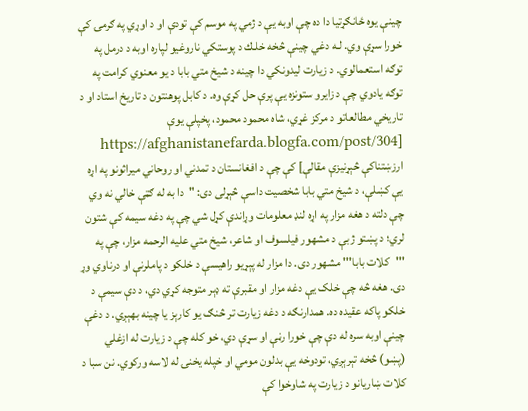چينې یوه ځانګړتیا دا ده چې اوبه یې د ژمي په موسم کې تودې او د اوړي په ګرمۍ کې خورا سړې وي. لـه دغي چينې څخه خلـك د پوستكي ناروغيو لپاره اوبه د درمل په توګه استعمالوي. د زیارت لیدونکي دا چینه د شیخ متي بابا د یو معنوي کرامت په توګه یادوي چې د زایرو ستونزه یې پرې حل کړې وه. د کابل پوهنتون د تاریخ استاد او د تاریخي مطالعاتو د مرکز غړي، شاه محمود محمود، پخپلې یوې [https://afghanistanefarda.blogfa.com/post/304 ارزښتناکې څېړنیزې مقالې] کې چې د افغانستان د تمدني او روحاني میراثونو په اړه یې کښلې، د شیخ متي بابا شخصیت داسې څېړلی دی: "دا به له ګټې خالي نه وي چې دلته د هغه مزار په اړه لنډ معلومات وړاندې کړل شي چې په دغه سیمه کې شتون لري؛ د پښتو ژبې د مشهور فیلسوف او شاعر، شیخ متي علیه الرحمه مزار، چې په '''کلات بابا''' مشهور دی. دا مزار له پېړیو راهیسې د خلکو د پاملرنې او درناوي وړ دی. هغه څه چې خلک یې دغه مزار او مقبرې ته ډېر متوجه کړي دي، د دې سیمې د خلکو پاکه عقیده ده. همدارنګه د دغه زیارت تر څنګ یو کارېز یا چینه بهېږي. د دغې چینې اوبه سره له دې چې خورا رڼې او سړې دي، خو کله چې د زیارت له ازغلي (پښو) څخه تېرېږي، تودوخه یې بدلون مومي او خپله یخنۍ له لاسه ورکوي. نن سبا د کلات ښاریانو د زیارت په شاوخوا کې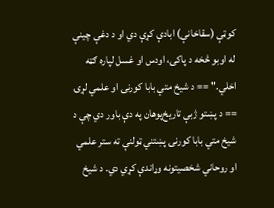کوټې (سقاخانې) ابادې کړې دي او د دغې چینې له اوبو څخه د پاکۍ، اودس او غسل لپاره ګټه اخلي." == د شیخ متي بابا کورنۍ او علمي لړۍ == د پښتو ژبې تاریخ‌پوهان په دې باور دي چې د شیخ متي بابا کورنۍ پښتني ټولنې ته ستر علمي او روحاني شخصیتونه وړاندې کړي دي. د شیخ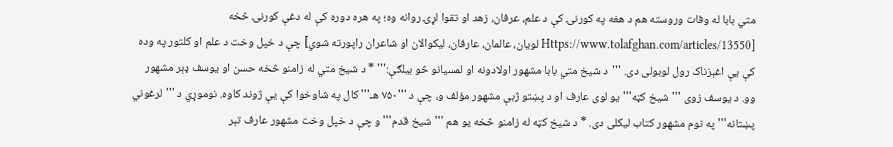متي بابا له وفات وروسته هم د هغه په کورنۍ کې د علم، عرفان، زهد او تقوا لړۍ روانه وه؛ په هره دوره کې له دغې کورنۍ څخه [Https://www.tolafghan.com/articles/13550 لويان، عالمان، عارفان، لیکوالان او شاعران راپورته شوي] چې د خپل وخت د علم او کلتور په وده کې یې اغېزناک رول لوبولی دی. '''د شیخ متي بابا مشهور اولادونه او لمسيانو څو بیلګې:''' * د شیخ متي له زامنو څخه حسن او یوسف ډېر مشهور وو. د یوسف زوی '''شیخ کټه''' یو لوی عارف او د پښتو ژبې مشهور مؤلف و، چې د '''۷۵۰ هـ''' کال په شاوخوا کې یې ژوند کاوه. نوموړي د '''لرغوني پښتانه''' په نوم مشهور کتاب لیکلی دی. * د شیخ کټه له زامنو څخه یو هم '''شیخ قدم''' و چې د خپل وخت مشهور عارف تېر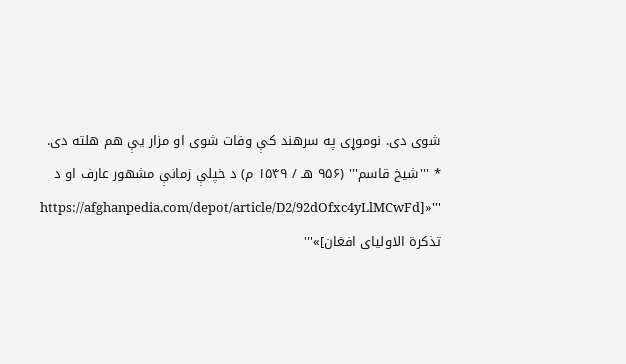شوی دی. نوموړی په سرهند کې وفات شوی او مزار یې هم هلته دی. * '''شیخ قاسم''' (۹۵۶ هـ / ۱۵۴۹ م) د خپلې زمانې مشهور عارف او د '''«[https://afghanpedia.com/depot/article/D2/92dOfxc4yLlMCwFd تذکرة الاولیای افغان]»'''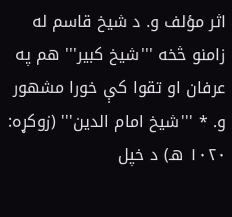اثر مؤلف و. د شیخ قاسم له زامنو څخه '''شیخ کبیر''' هم په عرفان او تقوا کې خورا مشهور و. * '''شیخ امام الدین''' (زوکړه: ۱۰۲۰ هـ) د خپل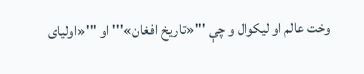وخت عالم او لیکوال و چې '''«تاریخ افغان»''' او '''«اولیای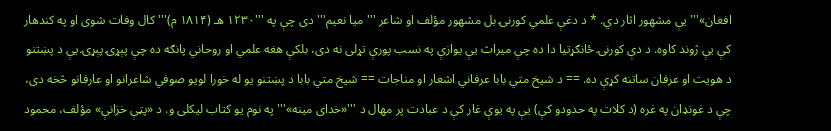افغان»''' یې مشهور اثار دي. * د دغې علمي کورنۍ بل مشهور مؤلف او شاعر '''میا نعیم''' دی چې په '''۱۲۳۰ هـ (۱۸۱۴ م)''' کال وفات شوی او په کندهار کې یې ژوند کاوه. د دې کورنۍ ځانګړتیا دا ده چې ميراث يې یوازې په نسب پورې تړلی نه دی، بلکې هغه علمي او روحاني پانګه ده چې پېړۍ پېړۍ یې د پښتنو د هویت او عرفان ساتنه کړې ده. == د شیخ متي بابا عرفاني اشعار او مناجات == شیخ متي بابا د پښتنو یو له خورا لویو صوفي شاعرانو او عارفانو څخه دی، چې د غونډان په غره (د کلات په حدودو کې) یې په یوې غار کې د عبادت پر مهال د '''«خداى مينه»''' په نوم یو کتاب لیکلی و. د «پټې خزانې» مؤلف، محمود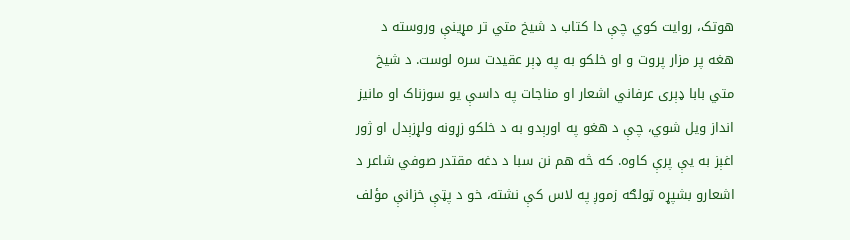هوتک، روایت کوي چې دا کتاب د شیخ متي تر مړینې وروسته د هغه پر مزار پروت و او خلکو به په ډېر عقیدت سره لوست. د شیخ متي بابا ډېری عرفاني اشعار او مناجات په داسې یو سوزناک او مانیز انداز ویل شوي، چې د هغو په اورېدو به د خلکو زړونه ولړزېدل او ژور اغېز به یې پرې کاوه. که څه هم نن سبا د دغه مقتدر صوفي شاعر د اشعارو بشپړه ټولګه زموږ په لاس کې نشته، خو د پټې خزانې مؤلف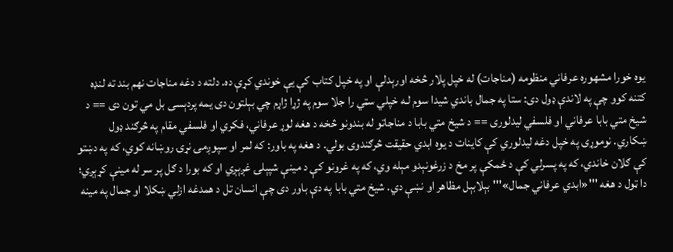یوه خورا مشهوره عرفاني منظومه (مناجات) له خپل پلار څخه اورېدلې او په خپل کتاب کې یې خوندي کړې ده. دلته د دغه مناجات نهم بند ته لنډه کتنه کوو چې په لاندې ډول دی: ستا په جمال باندي شيدا سوم لـه خپلي سټي را جلا سوم په ژړا ژاړم چي بېلتون دى يمه پردېسى بل مي تون دى == د شیخ متي بابا عرفاني او فلسفي لیدلوری == د شیخ متي بابا د مناجاتو له بندونو څخه د هغه لوړ عرفاني، فکري او فلسفي مقام په څرګند ډول ښکاري. نوموړی په خپل دغه لیدلوري کې کاینات د یوه ابدي حقیقت څرګندوی بولي. د هغه په باور: که لمر او سپوږمۍ نړۍ روښانه کوي، که په دښتو کې ګلان خاندي، که په پسرلي کې د ځمکې پر مخ د زرغونېدو مېله وي، که په غرونو کې د مینې شپېلۍ غږېږي او که بورا د ګل پر سر له مینې کړېږي؛ دا ټول د هغه '''«ابدي عرفاني جمال»''' بېلابېل مظاهر او نښې دي. شیخ متي بابا په دې باور دی چې انسان تل د همدغه ازلي ښکلا او جمال په مینه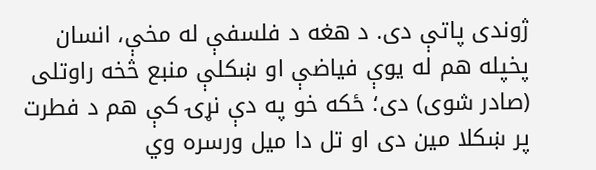ژوندی پاتې دی. د هغه د فلسفې له مخې، انسان پخپله هم له یوې فیاضې او ښکلې منبع څخه راوتلی (صادر شوی) دی؛ ځکه خو په دې نړۍ کې هم د فطرت پر ښکلا مین دی او تل دا میل ورسره وي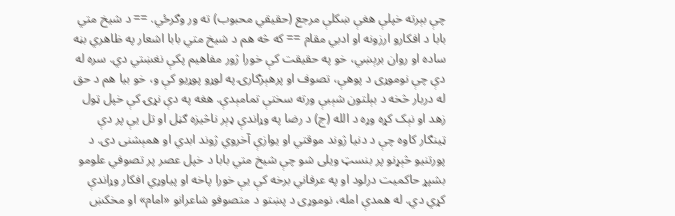چې بېرته خپلې هغې ښکلې مرجع (حقیقي محبوب) ته ور وګرځي. == د شیخ متي بابا د افکارو ارزونه او ادبي مقام == که څه هم د شیخ متي بابا اشعار په ظاهري بڼه ساده او روان برېښي، خو په حقیقت کې خورا ژور مفاهیم پکې نغښتي دي. سره له دې چې نوموړی د پوهې، تصوف او پرهېزګارۍ په لوړو پوړیو کې و، خو بیا هم د حق له دربار څخه د بېلتون شېبې ورته سختې تمامېدې. هغه په دې نړۍ کې خپل ټول زهد او نېک کړه وړه د الله (ج) د رضا په وړاندې ډېر ناڅیزه ګڼل او تل یې پر دې ټینګار کاوه چې د دنیا ژوند موقتي او یوازې آخروي ژوند ابدي او همېشنی دی. د پورتنیو څېړنو پر بنسټ ویلی شو چې شیخ متي بابا د خپل عصر پر تصوفي علومو بشپړ حاکمیت درلود او په عرفاني برخه کې یې خورا پاخه او پیاوړي افکار وړاندې کړي دي. له همدې امله، نوموړی د پښتو د متصوفو شاعرانو «امام» او مخکښ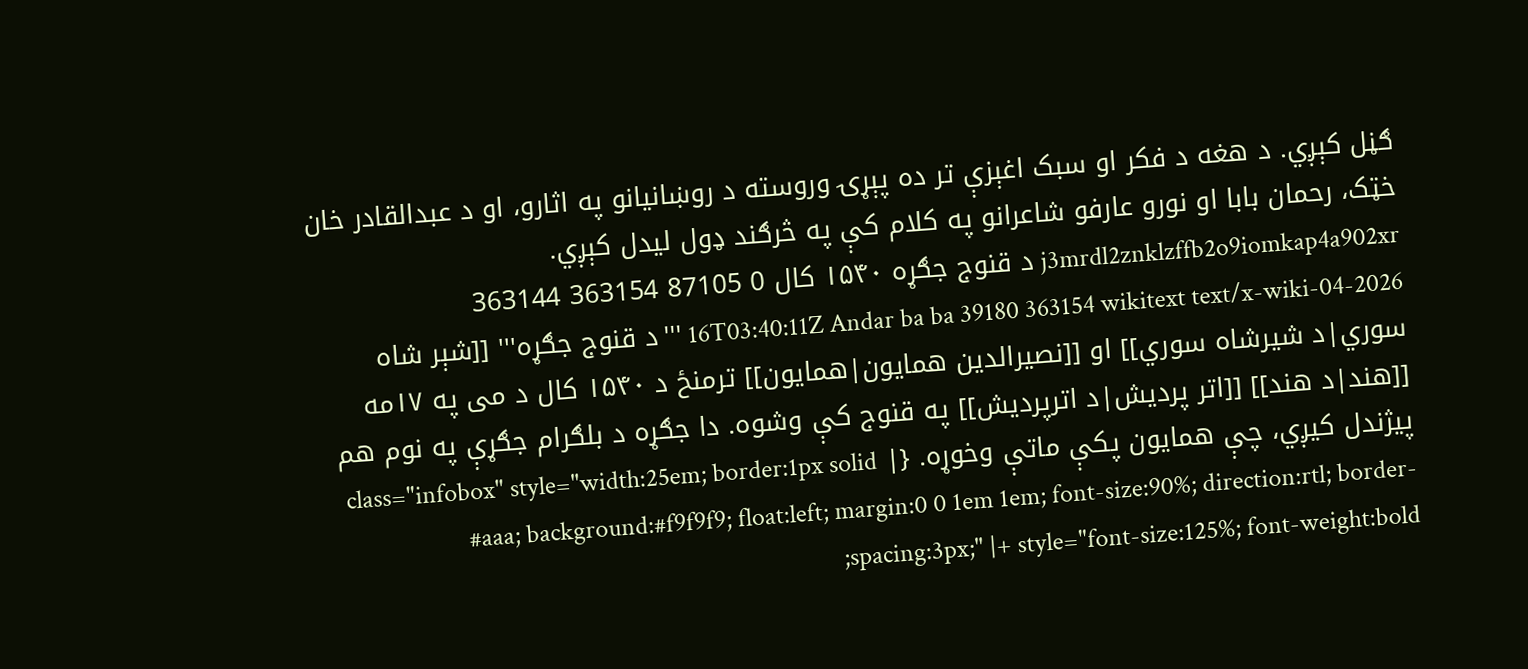ګڼل کېږي. د هغه د فکر او سبک اغېزې تر ده پېړۍ وروسته د روښانیانو په اثارو، او د عبدالقادر خان خټک، رحمان بابا او نورو عارفو شاعرانو په کلام کې په څرګند ډول لیدل کېږي. j3mrdl2znklzffb2o9iomkap4a902xr د قنوج جګړه ۱۵۴۰ کال 0 87105 363154 363144 2026-04-16T03:40:11Z Andar ba ba 39180 363154 wikitext text/x-wiki '''د قنوج جګړه''' [[شېر شاه سوري|د شیرشاه سوري]] او [[نصیرالدین همایون|همایون]] ترمنځ د ۱۵۴۰ کال د می په ۱۷مه [[هند|د هند]] [[اتر پرديش|د اترپردیش]] په قنوج کې وشوه. دا جګړه د بلګرام جګړې په نوم هم پیژندل کیږي، چې همایون پکې ماتې وخوړه. {| class="infobox" style="width:25em; border:1px solid #aaa; background:#f9f9f9; float:left; margin:0 0 1em 1em; font-size:90%; direction:rtl; border-spacing:3px;" |+ style="font-size:125%; font-weight:bold;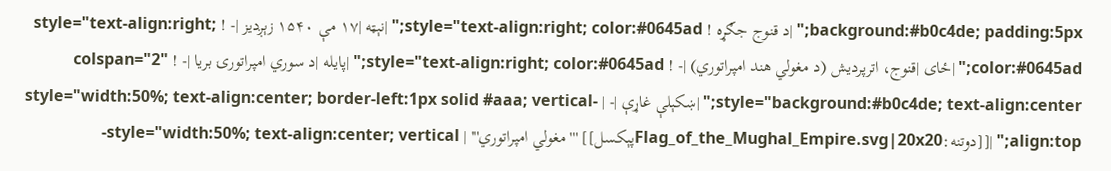background:#b0c4de; padding:5px;" |د قنوج جګړه ! style="text-align:right; color:#0645ad;" |نېټه |۱۷ مې ۱۵۴۰ زېږدیز |- ! style="text-align:right; color:#0645ad;" |ځای |قنوج، اترپردیش (د مغولي هند امپراتوري) |- ! style="text-align:right; color:#0645ad;" |پایله |د سوري امپراتورۍ بریا |- ! colspan="2" style="background:#b0c4de; text-align:center;" |ښکېلې غاړې |- | style="width:50%; text-align:center; border-left:1px solid #aaa; vertical-align:top;" |[[دوتنه:Flag_of_the_Mughal_Empire.svg|20x20پېکسل]] '''مغولي امپراتوري''' | style="width:50%; text-align:center; vertical-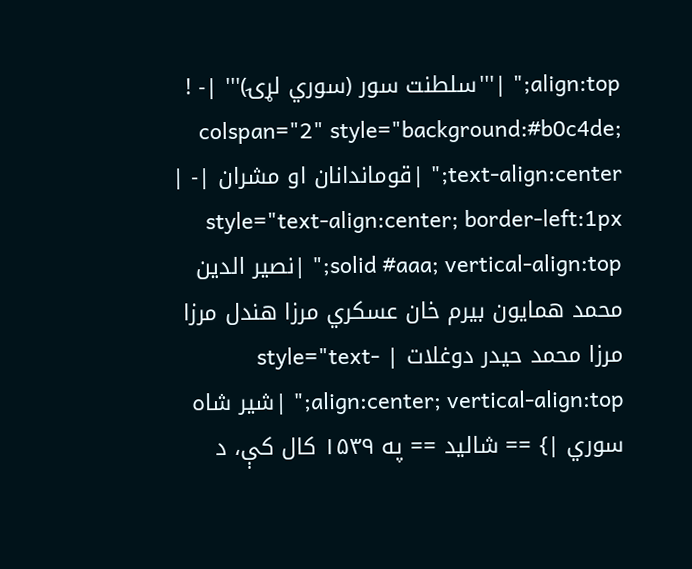align:top;" |'''سلطنت سور (سوري لړۍ)''' |- ! colspan="2" style="background:#b0c4de; text-align:center;" |قوماندانان او مشران |- | style="text-align:center; border-left:1px solid #aaa; vertical-align:top;" |نصیر الدین محمد همایون بیرم خان عسکري مرزا هندل مرزا مرزا محمد حیدر دوغلات | style="text-align:center; vertical-align:top;" |شیر شاه سوري |} == شاليد == په ۱۵۳۹ کال کې، د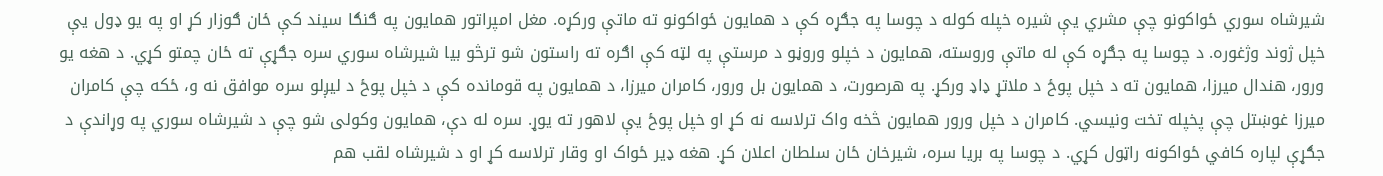شیرشاه سوري ځواکونو چې مشري یې شیره خپله کوله د چوسا په جګړه کې د همایون ځواکونو ته ماتې ورکړه. مغل امپراتور همایون په ګنګا سیند کې ځان ګوزار کړ او په یو ډول یې خپل ژوند وژغوره. د چوسا په جګړه کې له ماتې وروسته، همایون د خپلو وروڼو د مرستې په لټه کې اګره ته راستون شو ترڅو بیا شیرشاه سوري سره جګړې ته ځان چمتو کړي. د هغه یو ورور، هندال میرزا، همایون ته د خپل پوځ د ملاتړ ډاډ ورکړ. په هرصورت، د همایون بل ورور، کامران میرزا، د همایون په قومانده کې د خپل پوځ د لیږلو سره موافق نه و، ځکه چې کامران میرزا غوښتل چې پخپله تخت ونیسي. کامران د خپل ورور همایون څخه واک ترلاسه نه کړ او خپل پوځ یې لاهور ته یوړ. سره له دې، همایون وکولی شو چې د شیرشاه سوري په وړاندې د جګړې لپاره کافي ځواکونه راټول کړي. د چوسا په بریا سره، شیرخان ځان سلطان اعلان کړ. هغه ډیر ځواک او وقار ترلاسه کړ او د شیرشاه لقب هم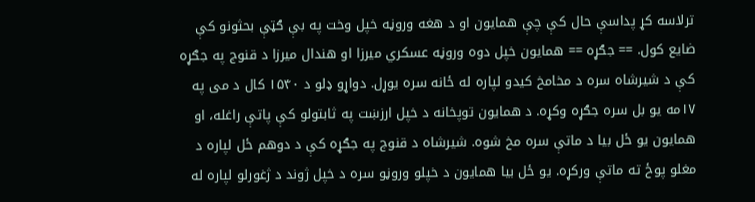ترلاسه کړ پداسې حال کې چې همایون او د هغه وروڼه خپل وخت په بې ګټې بحثونو کې ضایع کول. == جګړه == همایون خپل دوه وروڼه عسکري میرزا او هندال میرزا د قنوج په جګړه کې د شیرشاه سره د مخامخ کیدو لپاره له ځانه سره یوړل. دواړو ډلو د ۱۵۴۰ کال د می په ۱۷مه یو بل سره جګړه وکړه. د همایون توپخانه د خپل ارزښت په ثابتولو کې پاتې راغله، او همایون یو ځل بیا د ماتې سره مخ شوه. شیرشاه د قنوج په جګړه کې د دوهم ځل لپاره د مغلو پوځ ته ماتې ورکړه. یو ځل بیا همایون د خپلو وروڼو سره د خپل ژوند د ژغورلو لپاره له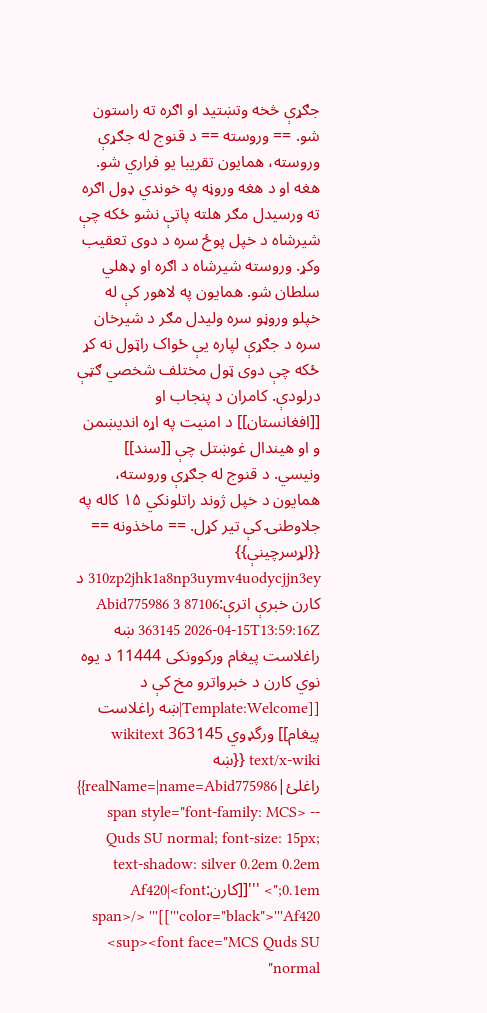جګړې څخه وتښتید او اګره ته راستون شو. == وروسته == د قنوج له جګړې وروسته، همایون تقریبا یو فراري شو. هغه او د هغه وروڼه په خوندي ډول اګره ته ورسیدل مګر هلته پاتې نشو ځکه چې شیرشاه د خپل پوځ سره د دوی تعقیب وکړ. وروسته شیرشاه د اګره او ډهلي سلطان شو. همایون په لاهور کې له خپلو وروڼو سره ولیدل مګر د شیرخان سره د جګړې لپاره یې ځواک راټول نه کړ ځکه چې دوی ټول مختلف شخصي ګټې درلودې. کامران د پنجاب او [[افغانستان]] د امنیت په اړه اندیښمن و او هیندال غوښتل چې [[سند]] ونیسي. د قنوج له جګړې وروسته، همایون د خپل ژوند راتلونکي ۱۵ کاله په جلاوطنۍ کې تیر کړل. == ماخذونه == {{لړسرچينې}} 310zp2jhk1a8np3uymv4uodycjjn3ey د کارن خبرې اترې:Abid775986 3 87106 363145 2026-04-15T13:59:16Z ښه راغلاست پیغام ورکوونکی 11444 د يوه نوي کارن د خبرواترو مخ کې د [[Template:Welcome|ښه راغلاست پيغام]] ورگډوي 363145 wikitext text/x-wiki {{ښه راغلئ|realName=|name=Abid775986}} -- <span style="font-family: MCS Quds SU normal; font-size: 15px; text-shadow: silver 0.2em 0.2em 0.1em;"> '''[[کارن:Af420|<font color="black">'''Af420''']]''' </span> <sup><font face="MCS Quds SU normal"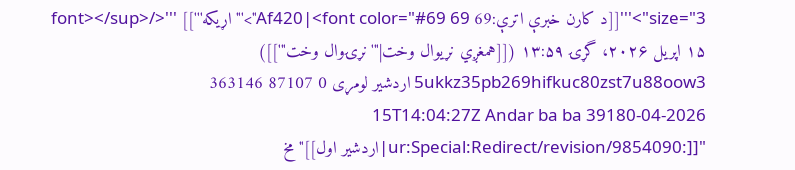size="3">'''[[د کارن خبرې اترې:Af420|<font color="#69 69 69">'''اړیکه''']] '''</font></sup> ۱۵ اپريل ۲۰۲۶، گړۍ ۱۳:۵۹ ([[همغږي نړیوال وخت|'''نړۍ‌وال ‌وخت''']]) 5ukkz35pb269hifkuc80zst7u88oow3 اردشیر لومړی 0 87107 363146 2026-04-15T14:04:27Z Andar ba ba 39180 "[[:ur:Special:Redirect/revision/9854090|اردشیر اول]]" مخ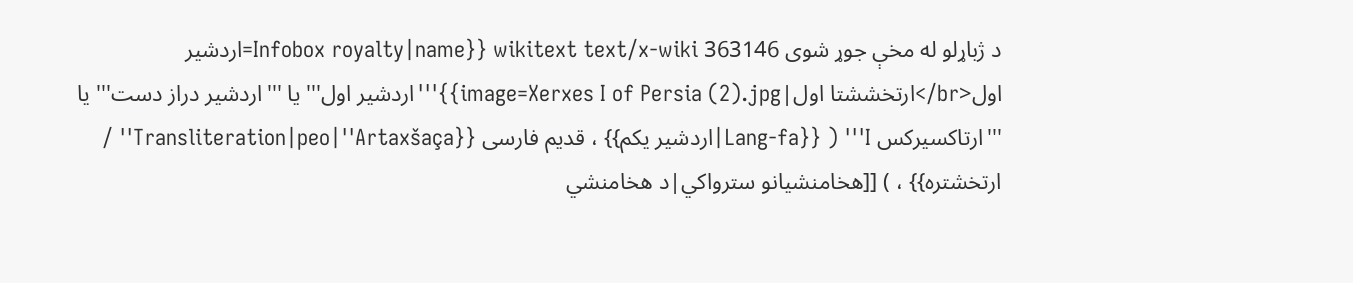د ژباړلو له مخې جوړ شوی 363146 wikitext text/x-wiki {{Infobox royalty|name=اردشیر اول<br/>ارتخششتا اول|image=Xerxes I of Persia (2).jpg}}'''اردشیر اول''' یا '''اردشیر دراز دست''' یا '''ارتاکسیرکس I''' ( {{Lang-fa|اردشیر یکم}} ، قدیم فارسی {{Transliteration|peo|''Artaxšaça'' / ارتخشتره}} ، ) [[هخامنشیانو سترواکي|د هخامنشي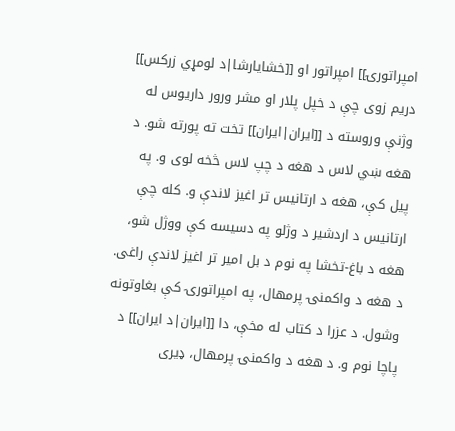امپراتورۍ]] امپراتور او [[خشايارشا|د لومړي زرکس]] دریم زوی چې د خپل پلار او مشر ورور داریوس له وژنې وروسته د [[ايران|ایران]] تخت ته پورته شو. د هغه ښي لاس د هغه د چپ لاس څخه لوی و. په پیل کې، هغه د ارتانیس تر اغیز لاندې و. کله چې ارتانیس د اردشیر د وژلو په دسیسه کې ووژل شو، هغه د باغ-تخشا په نوم د بل امیر تر اغیز لاندې راغی. د هغه د واکمنۍ پرمهال، په امپراتورۍ کې بغاوتونه وشول. د عزرا د کتاب له مخې، دا [[ايران|د ایران]] د پاچا نوم و. د هغه د واکمنۍ پرمهال، ډیری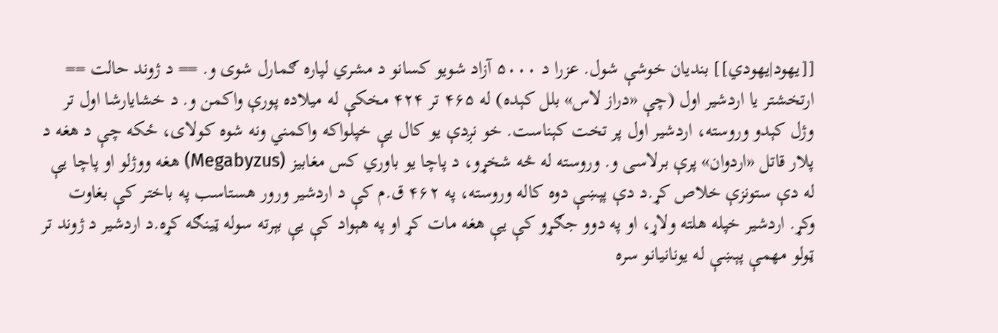[[یهود|یهودي]] بندیان خوشې شول. عزرا د ۵۰۰۰ آزاد شویو کسانو د مشري لپاره ګمارل شوی و. == د ژوند حالت == ارتخشتر یا اردشیر اول (چې «دراز لاس» بلل کېده) له ۴۶۵ تر ۴۲۴ مخکې له میلاده پورې واکمن و. د خشایارشا اول تر وژل کېدو وروسته، اردشیر اول پر تخت کېناست. خو نږدې یو کال یې خپلواکه واکمني ونه شوه کولای، ځکه چې د هغه د پلار قاتل «اردوان» پرې برلاسی و. وروسته له څه شخړو، د پاچا یو باوري کس مغابیز (Megabyzus) هغه ووژلو او پاچا یې له دې ستونزې خلاص کړ.د دې پېښې دوه کاله وروسته، په ۴۶۲ ق.م کې د اردشیر ورور هستاسب په باختر کې بغاوت وکړ. اردشیر خپله هلته ولاړ، او په دوو جګړو کې یې هغه مات کړ او په هېواد کې یې بېرته سوله ټینګه کړه.د اردشیر د ژوند تر ټولو مهمې پېښې له یونانیانو سره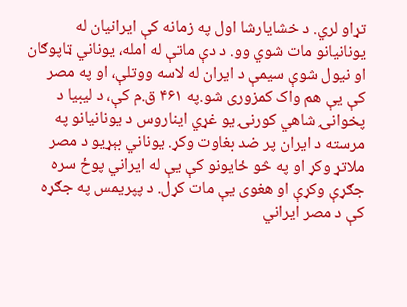تړاو لري. د خشایارشا اول په زمانه کې ایرانیان له یونانیانو مات شوي وو. د دې ماتې له امله، یوناني ټاپوګان او نیول شوې سیمې د ایران له لاسه ووتلې، او په مصر کې یې هم واک کمزوری شو.په ۴۶۱ ق.م کې، د لیبیا د پخوانۍ شاهي کورنۍ یو غړي ایناروس د یونانیانو په مرسته د ایران پر ضد بغاوت وکړ. یوناني بېړیو د مصر ملاتړ وکړ او په څو ځایونو کې یې له ایراني پوځ سره جګړې وکړې او هغوی یې مات کړل. د پپریمس په جګړه کې د مصر ایراني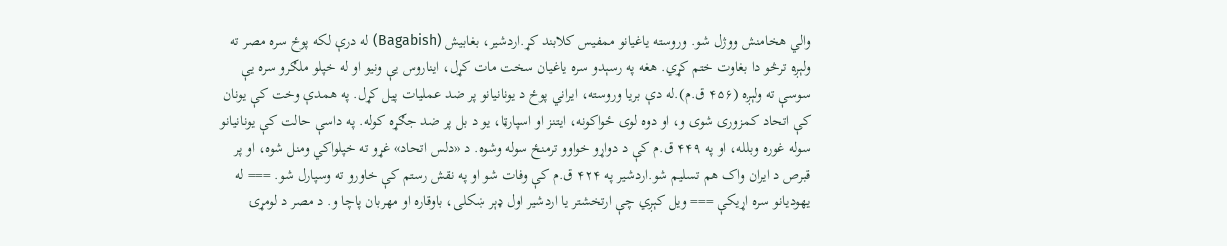والي هخامنش ووژل شو. وروسته یاغیانو ممفیس کلابند کړ.اردشیر، بغابیش (Bagabish) له درې لکه پوځ سره مصر ته ولېږه ترڅو دا بغاوت ختم کړي. هغه په رسېدو سره یاغیان سخت مات کړل، ایناروس یې ونیو او له خپلو ملګرو سره یې سوسې ته ولېږه (۴۵۶ ق.م).له دې بریا وروسته، ایراني پوځ د یونانیانو پر ضد عملیات پیل کړل. په همدې وخت کې یونان کې اتحاد کمزوری شوی و، او دوه لوی ځواکونه، ایتنز او اسپارټا، یو د بل پر ضد جګړه کوله. په داسې حالت کې یونانیانو سوله غوره وبلله، او په ۴۴۹ ق.م کې د دواړو خواوو ترمنځ سوله وشوه. د «دلس اتحاد» غړو ته خپلواکي ومنل شوه، او پر قبرص د ایران واک هم تسلیم شو.اردشیر په ۴۲۴ ق.م کې وفات شو او په نقش رستم کې خاورو ته وسپارل شو. === له یهودیانو سره اړیکې === ویل کېږي چې ارتخشتر یا اردشیر اول ډېر ښکلی، باوقاره او مهربان پاچا و. د مصر د لومړۍ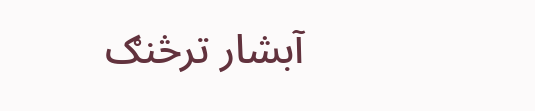آبشار ترڅنګ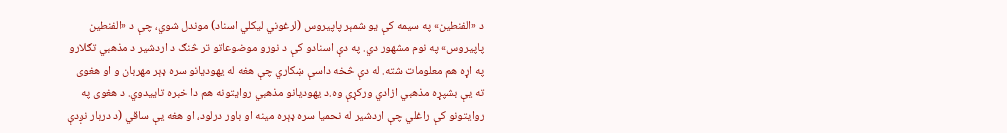د «الفنطین» په سیمه کې یو شمېر پاپیروس (لرغوني لیکلي اسناد) موندل شوي، چې د «الفنطین پاپیروس» په نوم مشهور دي. په دې اسنادو کې د نورو موضوعاتو تر څنګ د اردشیر د مذهبي تګلارو په اړه هم معلومات شته. له دې څخه داسې ښکاري چې هغه له یهودیانو سره ډېر مهربان و او هغوی ته یې بشپړه مذهبي ازادي ورکړې وه.د یهودیانو مذهبي روایتونه هم دا خبره تاییدوي. د هغوی په روایتونو کې راغلي چې اردشیر له نحمیا سره ډېره مینه او باور درلود، او هغه یې ساقي (د دربار نږدې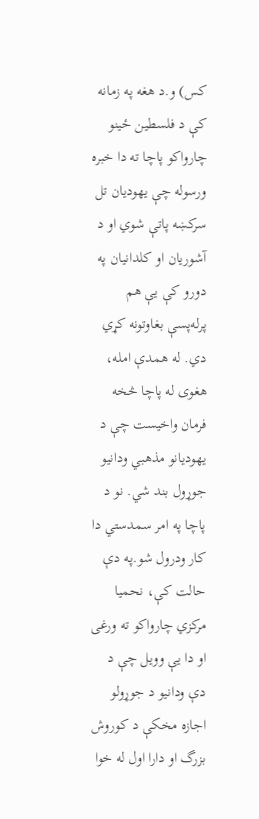کس) و.د هغه په زمانه کې د فلسطین ځینو چارواکو پاچا ته دا خبره ورسوله چې یهودیان تل سرکښه پاتې شوي او د آشوریان او کلدانیان په دورو کې یې هم پرله‌پسې بغاوتونه کړي دي. له همدې امله، هغوی له پاچا څخه فرمان واخیست چې د یهودیانو مذهبي ودانیو جوړول بند شي. نو د پاچا په امر سمدستي دا کار ودرول شو.په دې حالت کې، نحمیا مرکزي چارواکو ته ورغی او دا یې وویل چې د دې ودانیو د جوړولو اجازه مخکې د کوروش بزرگ او دارا اول له خوا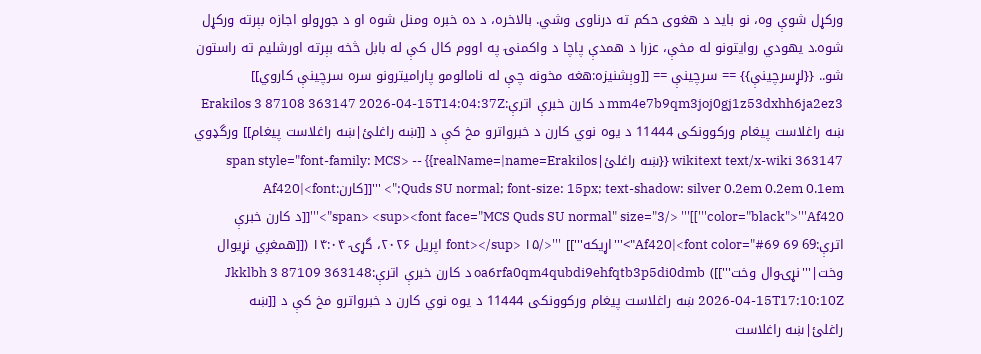ورکړل شوې وه، نو باید د هغوی حکم ته درناوی وشي. بالاخره، د ده خبره ومنل شوه او د جوړولو اجازه بېرته ورکړل شوه.د یهودي روایتونو له مخې، عزرا د همدې پاچا د واکمنۍ په اووم کال کې له بابل څخه بېرته اورشلیم ته راستون شو.. {{لړسرچينې}} == سرچینې == [[وېشنيزه:هغه مخونه چې له نامالومو پاراميترونو سره سرچينې کاروي]] mm4e7b9qm3joj0gj1z53dxhh6ja2ez3 د کارن خبرې اترې:Erakilos 3 87108 363147 2026-04-15T14:04:37Z ښه راغلاست پیغام ورکوونکی 11444 د يوه نوي کارن د خبرواترو مخ کې د [[ښه راغلئ|ښه راغلاست پيغام]] ورگډوي 363147 wikitext text/x-wiki {{ښه راغلئ|realName=|name=Erakilos}} -- <span style="font-family: MCS Quds SU normal; font-size: 15px; text-shadow: silver 0.2em 0.2em 0.1em;"> '''[[کارن:Af420|<font color="black">'''Af420''']]''' </span> <sup><font face="MCS Quds SU normal" size="3">'''[[د کارن خبرې اترې:Af420|<font color="#69 69 69">'''اړیکه''']] '''</font></sup> ۱۵ اپريل ۲۰۲۶، گړۍ ۱۴:۰۴ ([[همغږي نړیوال وخت|'''نړۍ‌وال ‌وخت''']]) oa6rfa0qm4qubdi9ehfqtb3p5di0dmb د کارن خبرې اترې:Jkklbh 3 87109 363148 2026-04-15T17:10:10Z ښه راغلاست پیغام ورکوونکی 11444 د يوه نوي کارن د خبرواترو مخ کې د [[ښه راغلئ|ښه راغلاست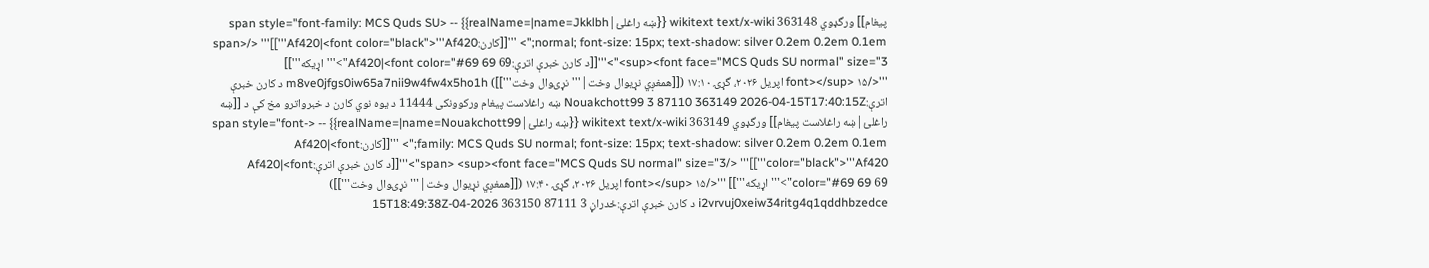پيغام]] ورگډوي 363148 wikitext text/x-wiki {{ښه راغلئ|realName=|name=Jkklbh}} -- <span style="font-family: MCS Quds SU normal; font-size: 15px; text-shadow: silver 0.2em 0.2em 0.1em;"> '''[[کارن:Af420|<font color="black">'''Af420''']]''' </span> <sup><font face="MCS Quds SU normal" size="3">'''[[د کارن خبرې اترې:Af420|<font color="#69 69 69">'''اړیکه''']] '''</font></sup> ۱۵ اپريل ۲۰۲۶، گړۍ ۱۷:۱۰ ([[همغږي نړیوال وخت|'''نړۍ‌وال ‌وخت''']]) m8ve0jfgs0iw65a7nii9w4fw4x5ho1h د کارن خبرې اترې:Nouakchott99 3 87110 363149 2026-04-15T17:40:15Z ښه راغلاست پیغام ورکوونکی 11444 د يوه نوي کارن د خبرواترو مخ کې د [[ښه راغلئ|ښه راغلاست پيغام]] ورگډوي 363149 wikitext text/x-wiki {{ښه راغلئ|realName=|name=Nouakchott99}} -- <span style="font-family: MCS Quds SU normal; font-size: 15px; text-shadow: silver 0.2em 0.2em 0.1em;"> '''[[کارن:Af420|<font color="black">'''Af420''']]''' </span> <sup><font face="MCS Quds SU normal" size="3">'''[[د کارن خبرې اترې:Af420|<font color="#69 69 69">'''اړیکه''']] '''</font></sup> ۱۵ اپريل ۲۰۲۶، گړۍ ۱۷:۴۰ ([[همغږي نړیوال وخت|'''نړۍ‌وال ‌وخت''']]) i2vrvuj0xeiw34ritg4q1qddhbzedce د کارن خبرې اترې:ځدراڼ 3 87111 363150 2026-04-15T18:49:38Z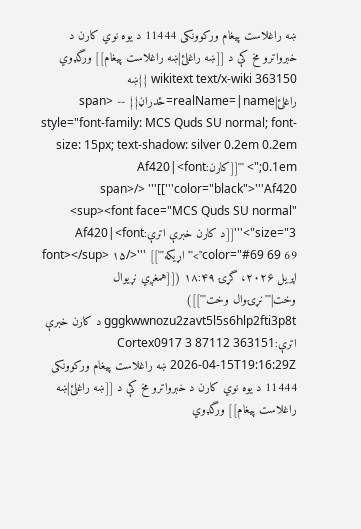ښه راغلاست پیغام ورکوونکی 11444 د يوه نوي کارن د خبرواترو مخ کې د [[ښه راغلئ|ښه راغلاست پيغام]] ورگډوي 363150 wikitext text/x-wiki {{ښه راغلئ|realName=|name=ځدراڼ}} -- <span style="font-family: MCS Quds SU normal; font-size: 15px; text-shadow: silver 0.2em 0.2em 0.1em;"> '''[[کارن:Af420|<font color="black">'''Af420''']]''' </span> <sup><font face="MCS Quds SU normal" size="3">'''[[د کارن خبرې اترې:Af420|<font color="#69 69 69">'''اړیکه''']] '''</font></sup> ۱۵ اپريل ۲۰۲۶، گړۍ ۱۸:۴۹ ([[همغږي نړیوال وخت|'''نړۍ‌وال ‌وخت''']]) gggkwwnozu2zavt5l5s6hlp2fti3p8t د کارن خبرې اترې:Cortex0917 3 87112 363151 2026-04-15T19:16:29Z ښه راغلاست پیغام ورکوونکی 11444 د يوه نوي کارن د خبرواترو مخ کې د [[ښه راغلئ|ښه راغلاست پيغام]] ورگډوي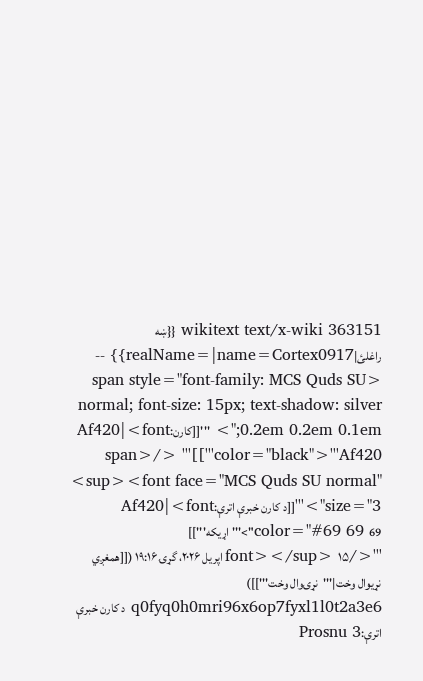363151 wikitext text/x-wiki {{ښه راغلئ|realName=|name=Cortex0917}} -- <span style="font-family: MCS Quds SU normal; font-size: 15px; text-shadow: silver 0.2em 0.2em 0.1em;"> '''[[کارن:Af420|<font color="black">'''Af420''']]''' </span> <sup><font face="MCS Quds SU normal" size="3">'''[[د کارن خبرې اترې:Af420|<font color="#69 69 69">'''اړیکه''']] '''</font></sup> ۱۵ اپريل ۲۰۲۶، گړۍ ۱۹:۱۶ ([[همغږي نړیوال وخت|'''نړۍ‌وال ‌وخت''']]) q0fyq0h0mri96x6op7fyxl1l0t2a3e6 د کارن خبرې اترې:Prosnu 3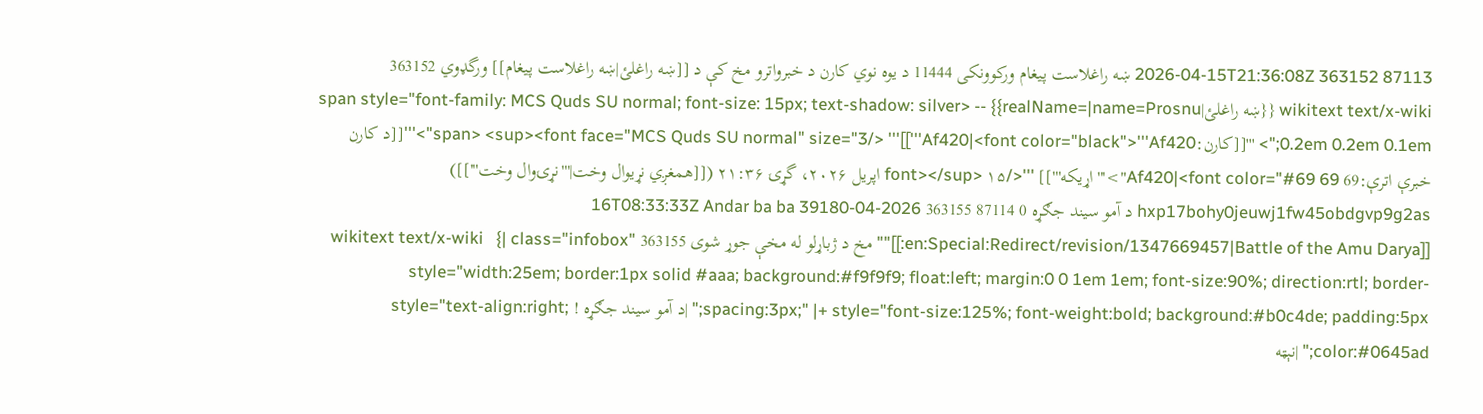87113 363152 2026-04-15T21:36:08Z ښه راغلاست پیغام ورکوونکی 11444 د يوه نوي کارن د خبرواترو مخ کې د [[ښه راغلئ|ښه راغلاست پيغام]] ورگډوي 363152 wikitext text/x-wiki {{ښه راغلئ|realName=|name=Prosnu}} -- <span style="font-family: MCS Quds SU normal; font-size: 15px; text-shadow: silver 0.2em 0.2em 0.1em;"> '''[[کارن:Af420|<font color="black">'''Af420''']]''' </span> <sup><font face="MCS Quds SU normal" size="3">'''[[د کارن خبرې اترې:Af420|<font color="#69 69 69">'''اړیکه''']] '''</font></sup> ۱۵ اپريل ۲۰۲۶، گړۍ ۲۱:۳۶ ([[همغږي نړیوال وخت|'''نړۍ‌وال ‌وخت''']]) hxp17bohy0jeuwj1fw45obdgvp9g2as د آمو سیند جګړه 0 87114 363155 2026-04-16T08:33:33Z Andar ba ba 39180 "[[:en:Special:Redirect/revision/1347669457|Battle of the Amu Darya]]" مخ د ژباړلو له مخې جوړ شوی 363155 wikitext text/x-wiki   {| class="infobox" style="width:25em; border:1px solid #aaa; background:#f9f9f9; float:left; margin:0 0 1em 1em; font-size:90%; direction:rtl; border-spacing:3px;" |+ style="font-size:125%; font-weight:bold; background:#b0c4de; padding:5px;" |د آمو سیند جګړه ! style="text-align:right; color:#0645ad;" |نېټه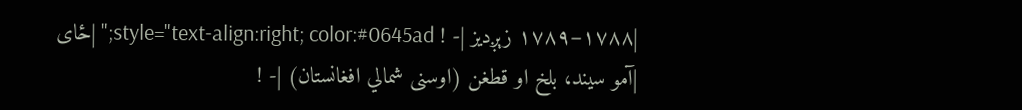|۱۷۸۸–۱۷۸۹ زېږدیز |- ! style="text-align:right; color:#0645ad;" |ځای |آمو سیند، بلخ او قطغن (اوسنی شمالي افغانستان) |- !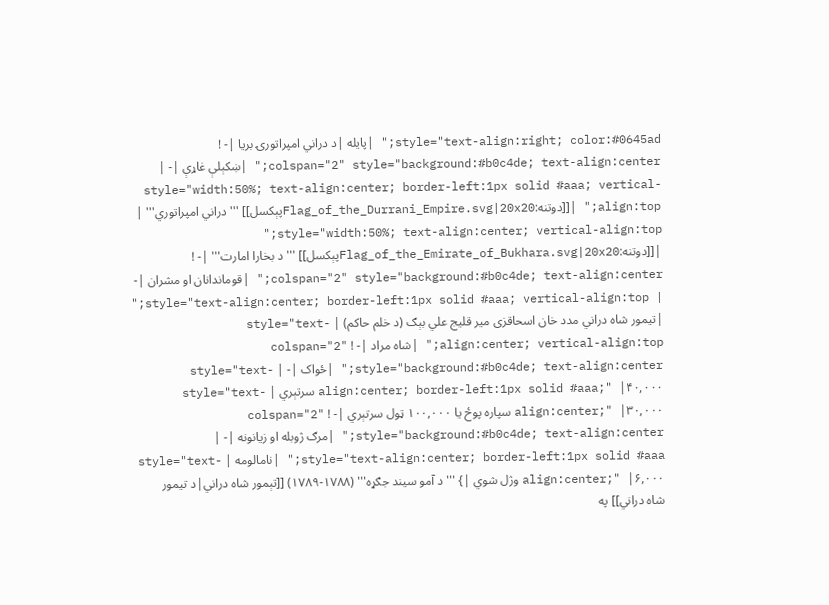style="text-align:right; color:#0645ad;" |پایله |د دراني امپراتورۍ بریا |- ! colspan="2" style="background:#b0c4de; text-align:center;" |ښکېلې غاړې |- | style="width:50%; text-align:center; border-left:1px solid #aaa; vertical-align:top;" |[[دوتنه:Flag_of_the_Durrani_Empire.svg|20x20پېکسل]] '''دراني امپراتوري''' | style="width:50%; text-align:center; vertical-align:top;" |[[دوتنه:Flag_of_the_Emirate_of_Bukhara.svg|20x20پېکسل]] '''د بخارا امارت''' |- ! colspan="2" style="background:#b0c4de; text-align:center;" |قوماندانان او مشران |- | style="text-align:center; border-left:1px solid #aaa; vertical-align:top;" |تیمور شاه دراني مدد خان اسحاقزی میر قلیج علي بېګ (د خلم حاکم) | style="text-align:center; vertical-align:top;" |شاه مراد |- ! colspan="2" style="background:#b0c4de; text-align:center;" |ځواک |- | style="text-align:center; border-left:1px solid #aaa;" |۴۰,۰۰۰ سرتېري | style="text-align:center;" |۳۰,۰۰۰ سپاره پوځ یا ۱۰۰,۰۰۰ ټول سرتېري |- ! colspan="2" style="background:#b0c4de; text-align:center;" |مرګ ژوبله او زیانونه |- | style="text-align:center; border-left:1px solid #aaa;" |نامالومه | style="text-align:center;" |۶,۰۰۰ وژل شوي |} '''د آمو سیند جګړه''' (۱۷۸۸-۱۷۸۹) [[تېمور شاه دراني|د تیمور شاه دراني]] په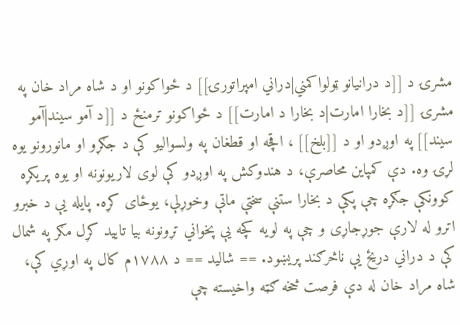مشرۍ د [[د درانيانو ټولواکمني|دراني امپراتورۍ]] د ځواکونو او د شاه مراد خان په مشرۍ [[د بخارا امارت|د بخارا د امارت]] د ځواکونو ترمنځ د [[د آمو سيند|آمو سیند]] په اوږدو او د [[بلخ]] ، اقچه او قطغان په ولسوالیو کې د جګړو او مانورونو یوه لړۍ وه. دې کمپاین محاصرې، د هندوکش په اوږدو کې لوی لاریونونه او یوه پریکړه کوونکې جګړه چې پکې د بخارا ستنې سختې ماتې وخوړلې، یوځای کړه. پایله یې د خبرو اترو له لارې جوړجاړی و چې په لویه کچه یې پخواني تړونونه بیا تایید کړل مګر په شمال کې د دراني دریځ یې ناڅرګند پریښود. == شاليد == د ۱۷۸۸م کال په اوړي کې، شاه مراد خان له دې فرصت څخه ګټه واخیسته چې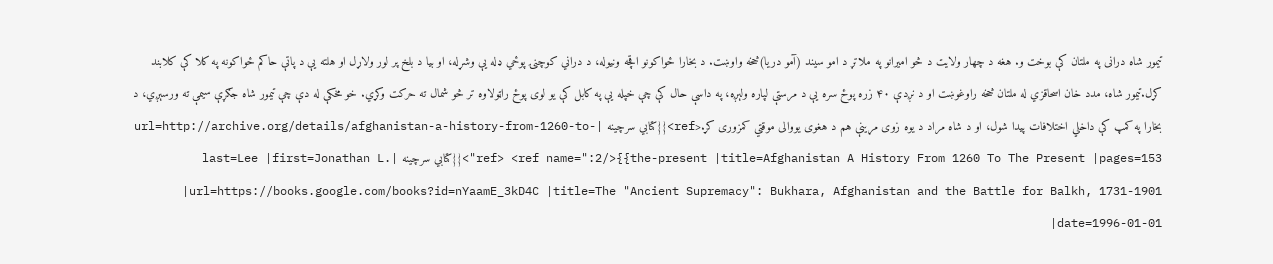تیمور شاه درانی په ملتان کې بوخت و. هغه د چهار ولایت د څو امیرانو په ملاتړ د امو سیند (آمو دریا)څخه واوښت. د بخارا ځواکونو اقچه ونیوله، د دراني کوچنۍ پوځي ډله یې وشړله، او بیا د بلخ پر لور ولاړل او هلته یې د پاتې حاکم ځواکونه په کلا کې کلابند کړل.تیمور شاه، مدد خان اسحاقزي له ملتان څخه راوغوښت او د نږدې ۴۰ زره پوځ سره یې د مرستې لپاره ولېږه، په داسې حال کې چې خپله یې په کابل کې یو لوی پوځ راټولاوه تر څو شمال ته حرکت وکړي. خو مخکې له دې چې تیمور شاه جګړې سیمې ته ورسېږي، د بخارا په کمپ کې داخلي اختلافات پیدا شول، او د شاه مراد د یوه زوی مړینې هم د هغوی یووالی موقتي کمزوری کړ.<ref>{{کتابي سرچينه |url=http://archive.org/details/afghanistan-a-history-from-1260-to-the-present |title=Afghanistan A History From 1260 To The Present |pages=153}}</ref> <ref name=":2">{{کتابي سرچينه |last=Lee |first=Jonathan L. |url=https://books.google.com/books?id=nYaamE_3kD4C |title=The "Ancient Supremacy": Bukhara, Afghanistan and the Battle for Balkh, 1731-1901 |date=1996-01-01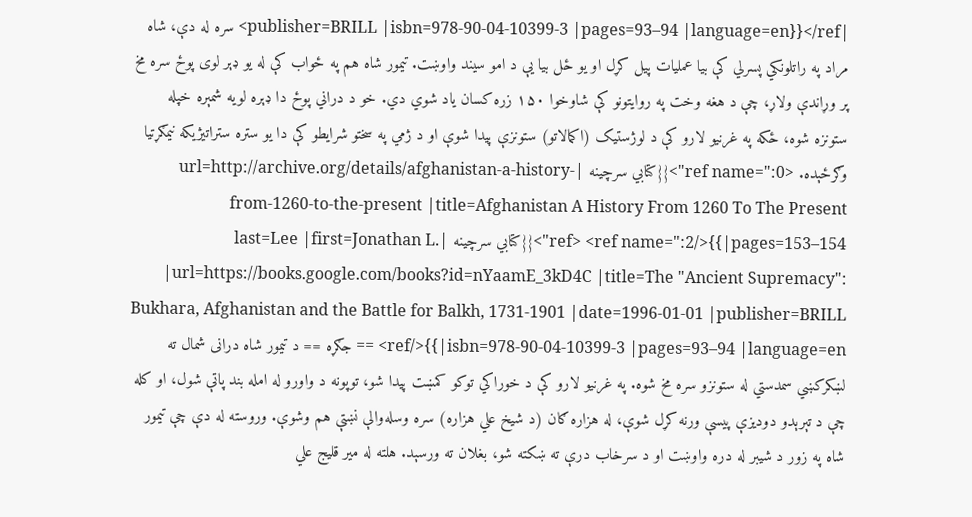|publisher=BRILL |isbn=978-90-04-10399-3 |pages=93–94 |language=en}}</ref> سره له دې، شاه مراد په راتلونکي پسرلي کې بیا عملیات پیل کړل او یو ځل بیا یې د امو سیند واوښت. تیمور شاه هم په ځواب کې له یو ډېر لوی پوځ سره مخ پر وړاندې ولاړ، چې د هغه وخت په روایتونو کې شاوخوا ۱۵۰ زره کسان یاد شوي دي. خو د دراني پوځ دا ډېره لویه شمېره خپله ستونزه شوه، ځکه په غرنیو لارو کې د لوژستیک (اکمالاتو) ستونزې پیدا شوې او د ژمي په سختو شرایطو کې دا یو ستره ستراتیژیکه نیمګړتیا وګرځېده. <ref name=":0">{{کتابي سرچينه |url=http://archive.org/details/afghanistan-a-history-from-1260-to-the-present |title=Afghanistan A History From 1260 To The Present |pages=153–154}}</ref> <ref name=":2">{{کتابي سرچينه |last=Lee |first=Jonathan L. |url=https://books.google.com/books?id=nYaamE_3kD4C |title=The "Ancient Supremacy": Bukhara, Afghanistan and the Battle for Balkh, 1731-1901 |date=1996-01-01 |publisher=BRILL |isbn=978-90-04-10399-3 |pages=93–94 |language=en}}</ref> == جګړه == د تیمور شاه درانی شمال ته لښکرکښي سمدستي له ستونزو سره مخ شوه. په غرنیو لارو کې د خوراکي توکو کمښت پیدا شو، توپونه د واورو له امله بند پاتې شول، او کله چې د تېرېدو دودیزې پیسې ورنه کړل شوې، له هزاره ګان (د شیخ علي هزاره) سره وسله‌والې نښتې هم وشوې. وروسته له دې چې تیمور شاه په زور د شیبر له دره واوښت او د سرخاب درې ته ښکته شو، بغلان ته ورسېد. هلته له میر قلیج علي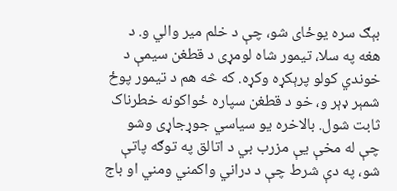بېګ سره یوځای شو، چې د خلم میر والي و. د هغه په سلا، تیمور شاه لومړی د قطغن سیمې د خوندي کولو پرېکړه وکړه. که څه هم د تیمور پوځ شمېر ډېر و، خو د قطغن سپاره ځواکونه خطرناک ثابت شول. بالاخره یو سیاسي جوړجاړی وشو چې له مخې یې مزرب بي د اتالق په توګه پاتې شو، په دې شرط چې د دراني واکمني ومني او باج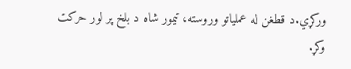ورکړي.د قطغن له عملیاتو وروسته، تیمور شاه د بلخ پر لور حرکت وکړ.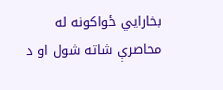بخارايي ځواکونه له محاصرې شاته شول او د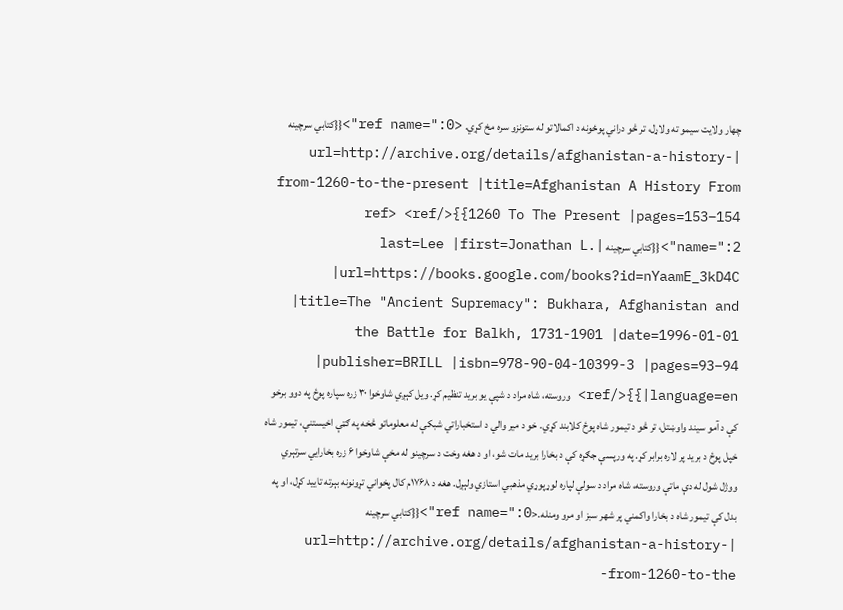چهار ولایت سیمو ته ولاړل، تر څو دراني پوځونه د اکمالاتو له ستونزو سره مخ کړي. <ref name=":0">{{کتابي سرچينه |url=http://archive.org/details/afghanistan-a-history-from-1260-to-the-present |title=Afghanistan A History From 1260 To The Present |pages=153–154}}</ref> <ref name=":2">{{کتابي سرچينه |last=Lee |first=Jonathan L. |url=https://books.google.com/books?id=nYaamE_3kD4C |title=The "Ancient Supremacy": Bukhara, Afghanistan and the Battle for Balkh, 1731-1901 |date=1996-01-01 |publisher=BRILL |isbn=978-90-04-10399-3 |pages=93–94 |language=en}}</ref> وروسته، شاه مراد د شپې یو برید تنظیم کړ. ویل کېږي شاوخوا ۳۰ زره سپاره پوځ په دوو برخو کې د آمو سیند واوښتل، تر څو د تیمور شاه پوځ کلابند کړي. خو د میر والي د استخباراتي شبکې له معلوماتو څخه په ګټې اخیستنې، تیمور شاه خپل پوځ د برید پر لاره برابر کړ. په ورپسې جګړه کې د بخارا برید مات شو، او د هغه وخت د سرچینو له مخې شاوخوا ۶ زره بخارايي سرتېري ووژل شول له دې ماتې وروسته، شاه مراد د سولې لپاره لوړپوړي مذهبي استازي ولېږل. هغه د ۱۷۶۸م کال پخواني تړونونه بېرته تایید کړل، او په بدل کې تیمور شاه د بخارا واکمني پر شهر سبز او مرو ومنله.<ref name=":0">{{کتابي سرچينه |url=http://archive.org/details/afghanistan-a-history-from-1260-to-the-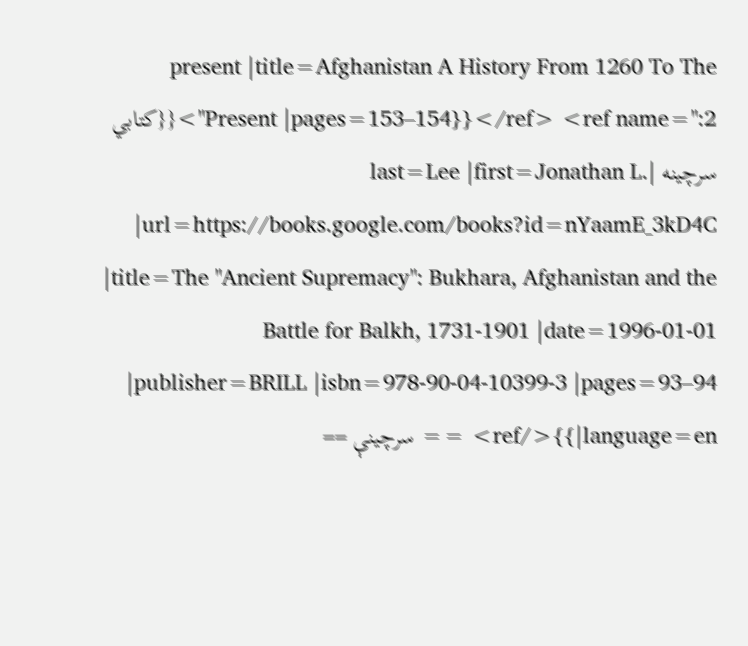present |title=Afghanistan A History From 1260 To The Present |pages=153–154}}</ref> <ref name=":2">{{کتابي سرچينه |last=Lee |first=Jonathan L. |url=https://books.google.com/books?id=nYaamE_3kD4C |title=The "Ancient Supremacy": Bukhara, Afghanistan and the Battle for Balkh, 1731-1901 |date=1996-01-01 |publisher=BRILL |isbn=978-90-04-10399-3 |pages=93–94 |language=en}}</ref> == سرچینې ==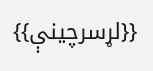{{لړسرچينې}}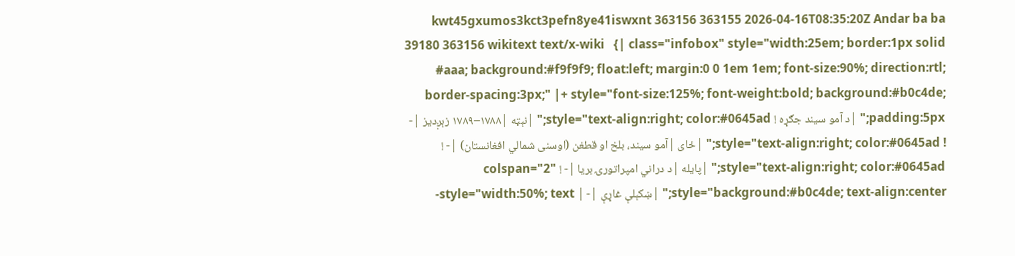kwt45gxumos3kct3pefn8ye41iswxnt 363156 363155 2026-04-16T08:35:20Z Andar ba ba 39180 363156 wikitext text/x-wiki   {| class="infobox" style="width:25em; border:1px solid #aaa; background:#f9f9f9; float:left; margin:0 0 1em 1em; font-size:90%; direction:rtl; border-spacing:3px;" |+ style="font-size:125%; font-weight:bold; background:#b0c4de; padding:5px;" |د آمو سیند جګړه ! style="text-align:right; color:#0645ad;" |نېټه |۱۷۸۸–۱۷۸۹ زېږدیز |- ! style="text-align:right; color:#0645ad;" |ځای |آمو سیند، بلخ او قطغن (اوسنی شمالي افغانستان) |- ! style="text-align:right; color:#0645ad;" |پایله |د دراني امپراتورۍ بریا |- ! colspan="2" style="background:#b0c4de; text-align:center;" |ښکېلې غاړې |- | style="width:50%; text-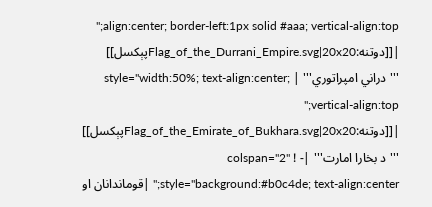align:center; border-left:1px solid #aaa; vertical-align:top;" |[[دوتنه:Flag_of_the_Durrani_Empire.svg|20x20پېکسل]] '''دراني امپراتوري''' | style="width:50%; text-align:center; vertical-align:top;" |[[دوتنه:Flag_of_the_Emirate_of_Bukhara.svg|20x20پېکسل]] '''د بخارا امارت''' |- ! colspan="2" style="background:#b0c4de; text-align:center;" |قوماندانان او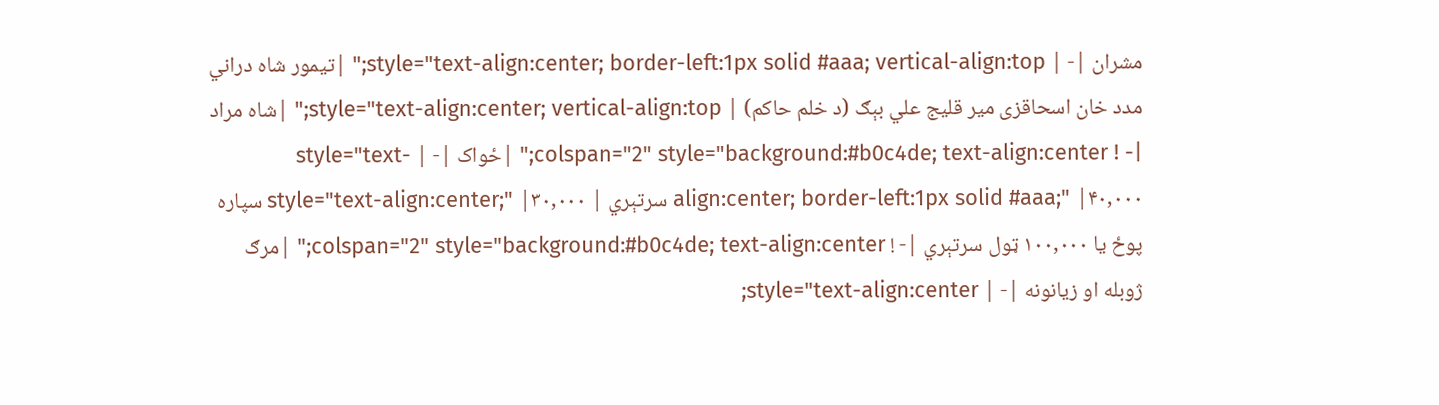مشران |- | style="text-align:center; border-left:1px solid #aaa; vertical-align:top;" |تیمور شاه دراني مدد خان اسحاقزی میر قلیج علي بېګ (د خلم حاکم) | style="text-align:center; vertical-align:top;" |شاه مراد |- ! colspan="2" style="background:#b0c4de; text-align:center;" |ځواک |- | style="text-align:center; border-left:1px solid #aaa;" |۴۰,۰۰۰ سرتېري | style="text-align:center;" |۳۰,۰۰۰ سپاره پوځ یا ۱۰۰,۰۰۰ ټول سرتېري |- ! colspan="2" style="background:#b0c4de; text-align:center;" |مرګ ژوبله او زیانونه |- | style="text-align:center;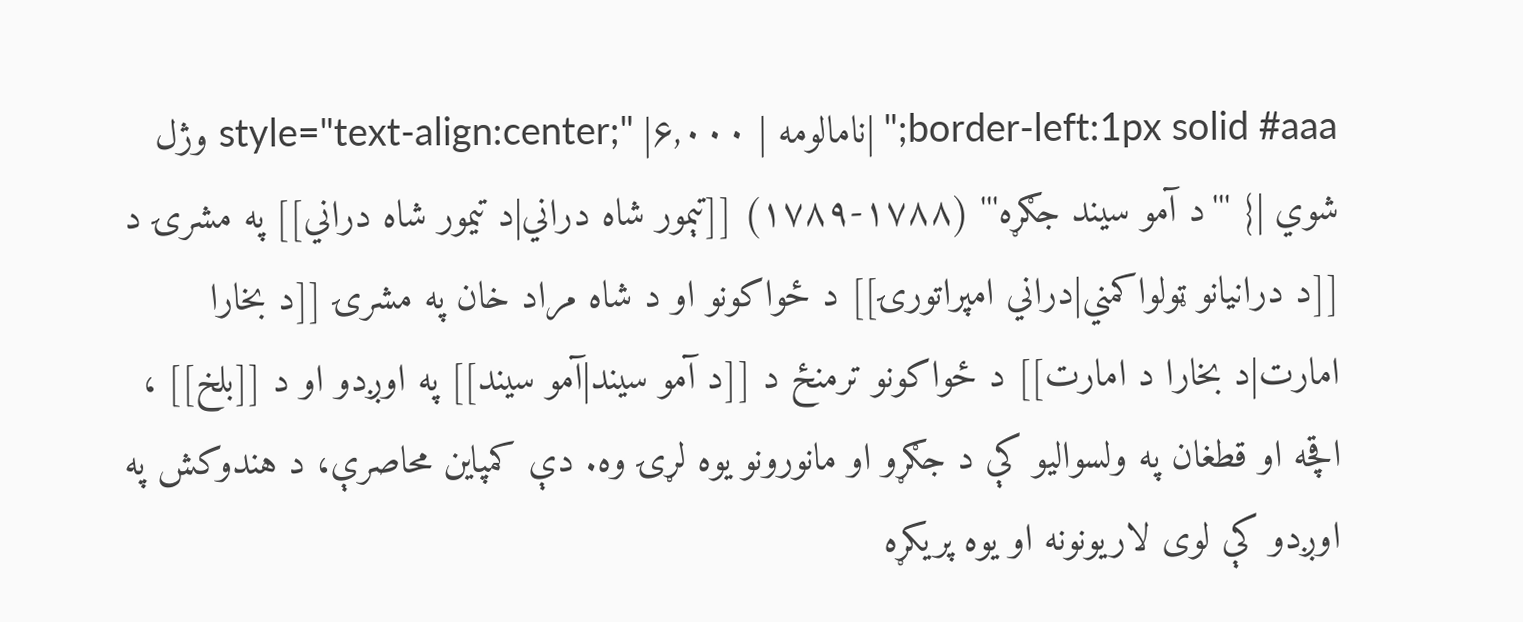border-left:1px solid #aaa;" |نامالومه | style="text-align:center;" |۶,۰۰۰ وژل شوي |} '''د آمو سیند جګړه''' (۱۷۸۸-۱۷۸۹) [[تېمور شاه دراني|د تیمور شاه دراني]] په مشرۍ د [[د درانيانو ټولواکمني|دراني امپراتورۍ]] د ځواکونو او د شاه مراد خان په مشرۍ [[د بخارا امارت|د بخارا د امارت]] د ځواکونو ترمنځ د [[د آمو سيند|آمو سیند]] په اوږدو او د [[بلخ]] ، اقچه او قطغان په ولسوالیو کې د جګړو او مانورونو یوه لړۍ وه. دې کمپاین محاصرې، د هندوکش په اوږدو کې لوی لاریونونه او یوه پریکړه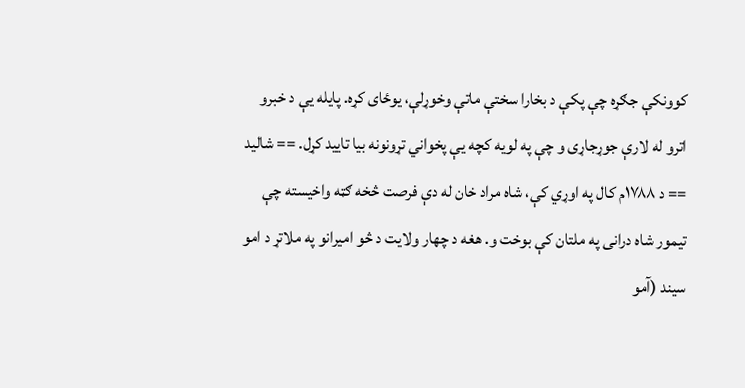کوونکې جګړه چې پکې د بخارا سختې ماتې وخوړلې، یوځای کړه. پایله یې د خبرو اترو له لارې جوړجاړی و چې په لویه کچه یې پخواني تړونونه بیا تایید کړل. == شاليد == د ۱۷۸۸م کال په اوړي کې، شاه مراد خان له دې فرصت څخه ګټه واخیسته چې تیمور شاه درانی په ملتان کې بوخت و. هغه د چهار ولایت د څو امیرانو په ملاتړ د امو سیند (آمو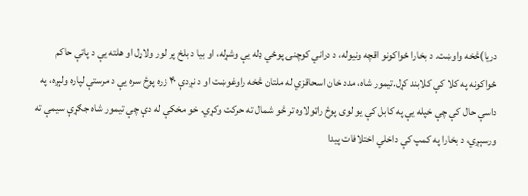دریا)څخه واوښت. د بخارا ځواکونو اقچه ونیوله، د دراني کوچنۍ پوځي ډله یې وشړله، او بیا د بلخ پر لور ولاړل او هلته یې د پاتې حاکم ځواکونه په کلا کې کلابند کړل.تیمور شاه، مدد خان اسحاقزي له ملتان څخه راوغوښت او د نږدې ۴۰ زره پوځ سره یې د مرستې لپاره ولېږه، په داسې حال کې چې خپله یې په کابل کې یو لوی پوځ راټولاوه تر څو شمال ته حرکت وکړي. خو مخکې له دې چې تیمور شاه جګړې سیمې ته ورسېږي، د بخارا په کمپ کې داخلي اختلافات پیدا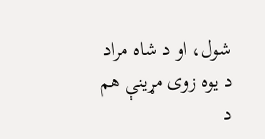شول، او د شاه مراد د یوه زوی مړینې هم د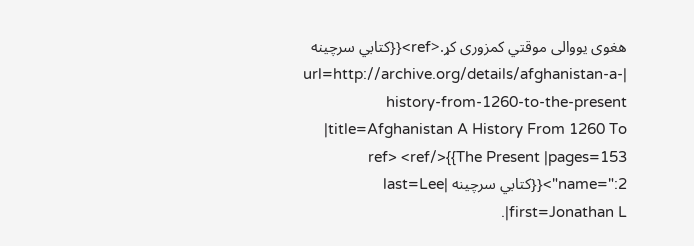هغوی یووالی موقتي کمزوری کړ.<ref>{{کتابي سرچينه |url=http://archive.org/details/afghanistan-a-history-from-1260-to-the-present |title=Afghanistan A History From 1260 To The Present |pages=153}}</ref> <ref name=":2">{{کتابي سرچينه |last=Lee |first=Jonathan L.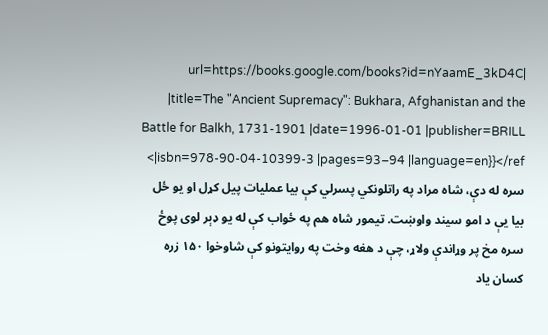|url=https://books.google.com/books?id=nYaamE_3kD4C |title=The "Ancient Supremacy": Bukhara, Afghanistan and the Battle for Balkh, 1731-1901 |date=1996-01-01 |publisher=BRILL |isbn=978-90-04-10399-3 |pages=93–94 |language=en}}</ref> سره له دې، شاه مراد په راتلونکي پسرلي کې بیا عملیات پیل کړل او یو ځل بیا یې د امو سیند واوښت. تیمور شاه هم په ځواب کې له یو ډېر لوی پوځ سره مخ پر وړاندې ولاړ، چې د هغه وخت په روایتونو کې شاوخوا ۱۵۰ زره کسان یاد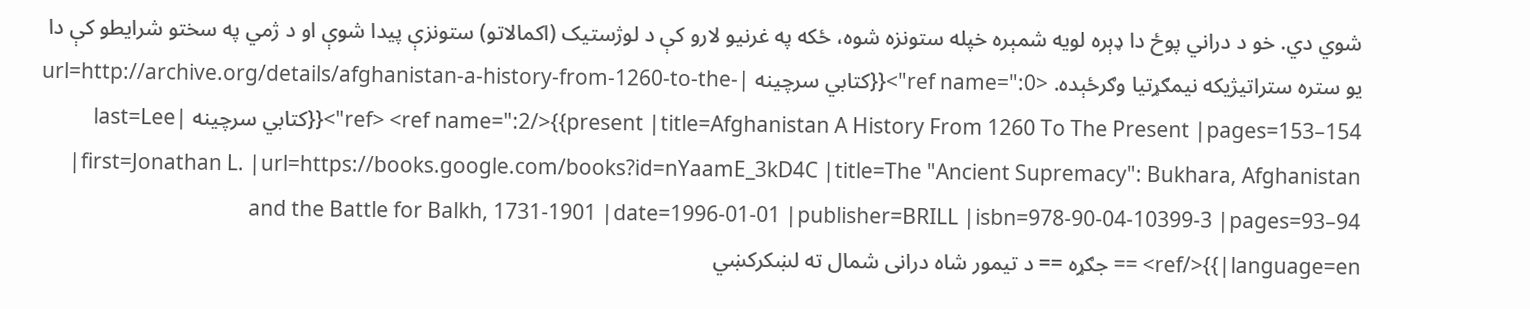شوي دي. خو د دراني پوځ دا ډېره لویه شمېره خپله ستونزه شوه، ځکه په غرنیو لارو کې د لوژستیک (اکمالاتو) ستونزې پیدا شوې او د ژمي په سختو شرایطو کې دا یو ستره ستراتیژیکه نیمګړتیا وګرځېده. <ref name=":0">{{کتابي سرچينه |url=http://archive.org/details/afghanistan-a-history-from-1260-to-the-present |title=Afghanistan A History From 1260 To The Present |pages=153–154}}</ref> <ref name=":2">{{کتابي سرچينه |last=Lee |first=Jonathan L. |url=https://books.google.com/books?id=nYaamE_3kD4C |title=The "Ancient Supremacy": Bukhara, Afghanistan and the Battle for Balkh, 1731-1901 |date=1996-01-01 |publisher=BRILL |isbn=978-90-04-10399-3 |pages=93–94 |language=en}}</ref> == جګړه == د تیمور شاه درانی شمال ته لښکرکښي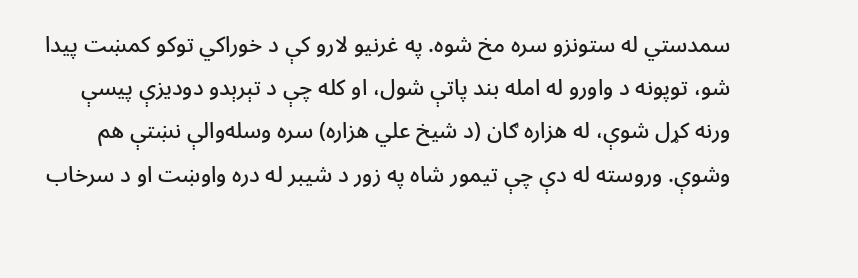سمدستي له ستونزو سره مخ شوه. په غرنیو لارو کې د خوراکي توکو کمښت پیدا شو، توپونه د واورو له امله بند پاتې شول، او کله چې د تېرېدو دودیزې پیسې ورنه کړل شوې، له هزاره ګان (د شیخ علي هزاره) سره وسله‌والې نښتې هم وشوې. وروسته له دې چې تیمور شاه په زور د شیبر له دره واوښت او د سرخاب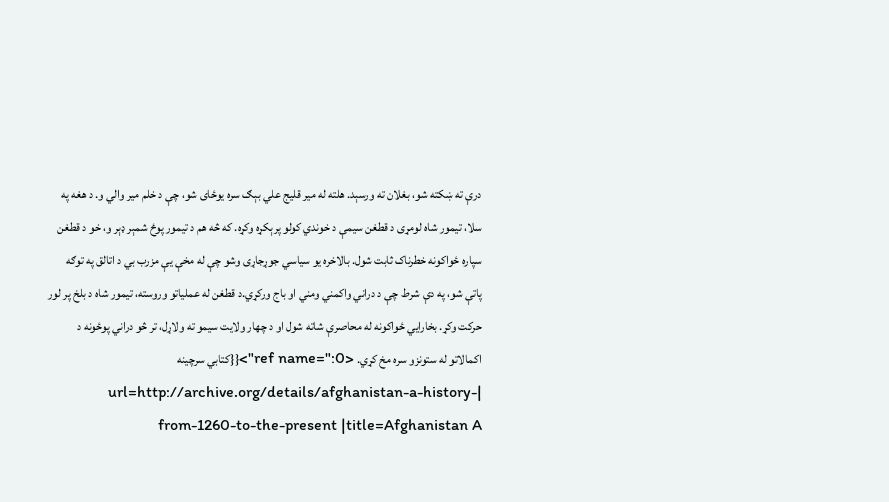درې ته ښکته شو، بغلان ته ورسېد. هلته له میر قلیج علي بېګ سره یوځای شو، چې د خلم میر والي و. د هغه په سلا، تیمور شاه لومړی د قطغن سیمې د خوندي کولو پرېکړه وکړه. که څه هم د تیمور پوځ شمېر ډېر و، خو د قطغن سپاره ځواکونه خطرناک ثابت شول. بالاخره یو سیاسي جوړجاړی وشو چې له مخې یې مزرب بي د اتالق په توګه پاتې شو، په دې شرط چې د دراني واکمني ومني او باج ورکړي.د قطغن له عملیاتو وروسته، تیمور شاه د بلخ پر لور حرکت وکړ. بخارايي ځواکونه له محاصرې شاته شول او د چهار ولایت سیمو ته ولاړل، تر څو دراني پوځونه د اکمالاتو له ستونزو سره مخ کړي. <ref name=":0">{{کتابي سرچينه |url=http://archive.org/details/afghanistan-a-history-from-1260-to-the-present |title=Afghanistan A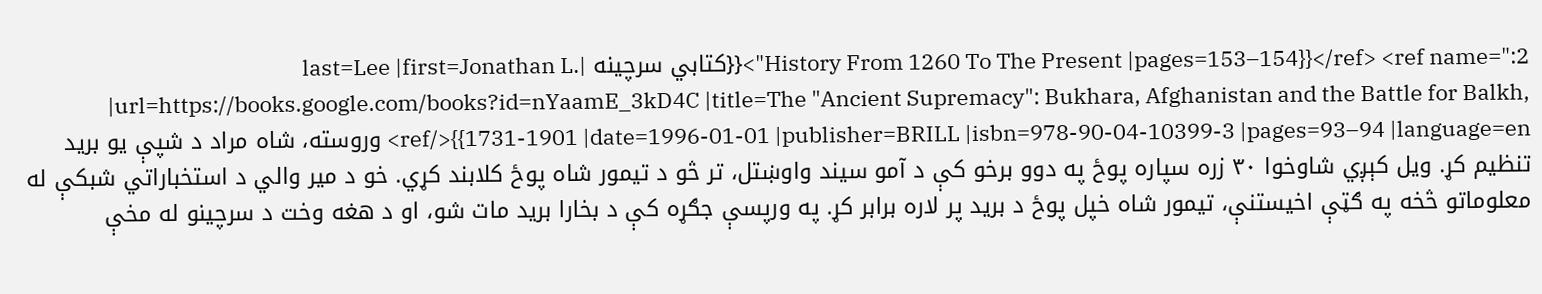History From 1260 To The Present |pages=153–154}}</ref> <ref name=":2">{{کتابي سرچينه |last=Lee |first=Jonathan L. |url=https://books.google.com/books?id=nYaamE_3kD4C |title=The "Ancient Supremacy": Bukhara, Afghanistan and the Battle for Balkh, 1731-1901 |date=1996-01-01 |publisher=BRILL |isbn=978-90-04-10399-3 |pages=93–94 |language=en}}</ref> وروسته، شاه مراد د شپې یو برید تنظیم کړ. ویل کېږي شاوخوا ۳۰ زره سپاره پوځ په دوو برخو کې د آمو سیند واوښتل، تر څو د تیمور شاه پوځ کلابند کړي. خو د میر والي د استخباراتي شبکې له معلوماتو څخه په ګټې اخیستنې، تیمور شاه خپل پوځ د برید پر لاره برابر کړ. په ورپسې جګړه کې د بخارا برید مات شو، او د هغه وخت د سرچینو له مخې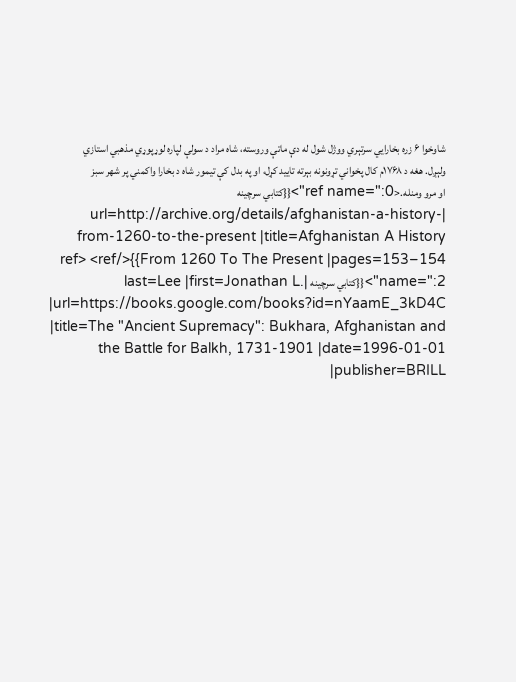شاوخوا ۶ زره بخارايي سرتېري ووژل شول له دې ماتې وروسته، شاه مراد د سولې لپاره لوړپوړي مذهبي استازي ولېږل. هغه د ۱۷۶۸م کال پخواني تړونونه بېرته تایید کړل، او په بدل کې تیمور شاه د بخارا واکمني پر شهر سبز او مرو ومنله.<ref name=":0">{{کتابي سرچينه |url=http://archive.org/details/afghanistan-a-history-from-1260-to-the-present |title=Afghanistan A History From 1260 To The Present |pages=153–154}}</ref> <ref name=":2">{{کتابي سرچينه |last=Lee |first=Jonathan L. |url=https://books.google.com/books?id=nYaamE_3kD4C |title=The "Ancient Supremacy": Bukhara, Afghanistan and the Battle for Balkh, 1731-1901 |date=1996-01-01 |publisher=BRILL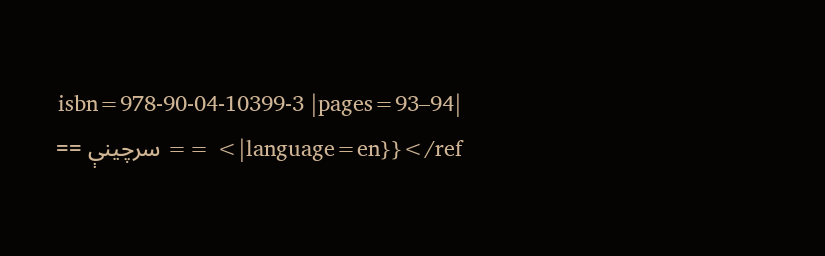|isbn=978-90-04-10399-3 |pages=93–94 |language=en}}</ref> == سرچینې ==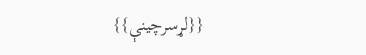{{لړسرچينې}}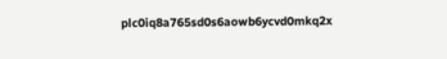plc0iq8a765sd0s6aowb6ycvd0mkq2x